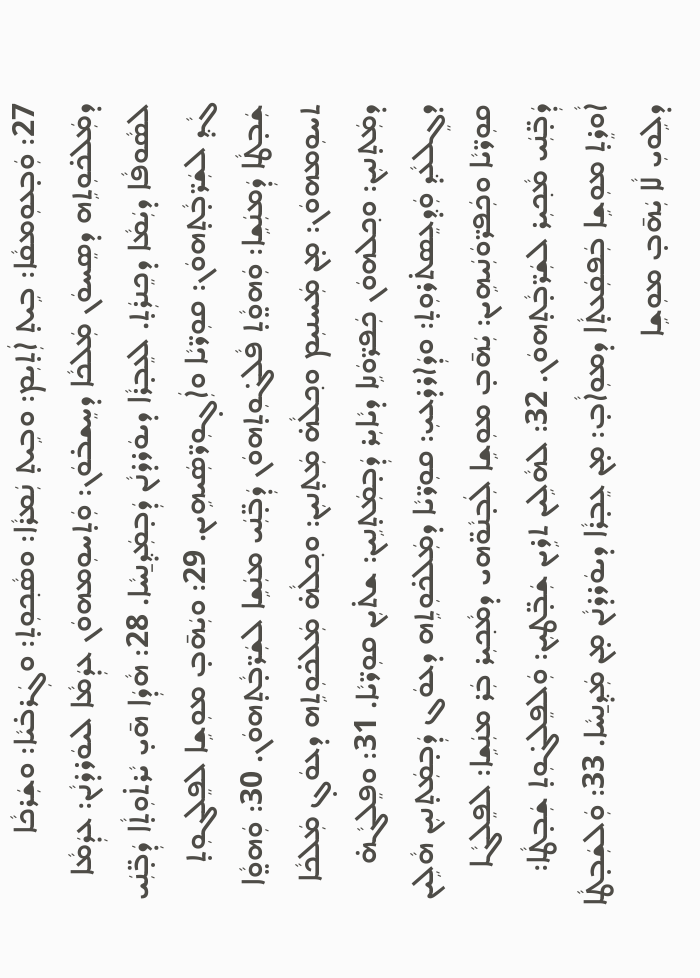27: ܘܲܒ̣ܥܘܼܡܩܵܐ: ܒܹܝܬ̣ ܐܲܬ̣ܝܼܡ: ܘܒܹܝܬ̣ ܢܲܡܪܵܐ: ܘܣܵܟ݂ܘܼܬ̣: ܘܓܲܪܒ̇ܝܵܐ: ܘܫܲܪܟܵܐ ܕܡܲܠܟ̇ܘܼܬܹܗ ܕܣܸܚܘܿܢ ܡܲܠܟܵܐ ܕܚܸܫܒ̇ܘܿܢ: ܘܲܬ̣ܚܘܼܡܗܘܿܢ ܥܕܲܡܵܐ ܠܝܘܿܪܕ̇ܢܵܢ: ܥܕܲܡܵܐ ܠܣܵܘܦܵܐ ܕܝܲܡܵܐ ܕܟܸܢܪܲܬ̣. ܠܥܸܒ̣ܪܵܐ ܕܝܘܿܪܕ̇ܢܵܢ ܕܲܒ̣ܡܲܕ݂ܢ̱ܚܵܐ. 28: ܗܵܕܲܐ ܗ̄ܝ̣ ܝܵܪܬ̇ܘܼܬ̣ܵܐ ܕܲܒ̣̈ܢܲܝ ܓܵܕ݂ ܠܫܲܪ̈ܒ̣ܵܬ̣ܗܘܿܢ: ܩܘܼܪ̈ܝܵܐ ܘܐܲܓ̣ܘܼܪ̈ܣܲܝܗܹܝܢ. 29: ܘܝܲܗ̄ܒ̣ ܡܘܼܫܹܐ ܠܦܸܠܓܘܼܬ̣ ܫܲܒ̣ܛܵܐ ܕܲܡܢܲܫܹܐ: ܘܲܗܘ̤ܵܬ̣ ܦܵܠܓ̇ܘܼܬ̣ܗܘܿܢ ܕܲܒ̣̈ܢܲܝ ܡܢܲܫܹܐ ܠܫܲܪ̈ܒ̣ܵܬ̣ܗܘܿܢ. 30: ܘܲܗܘ̤ܵܐ ܬܚܘܼܡܗܘܿܢ: ܡ̣ܢ ܡܲܚܢܝܼܡ ܘܟ݂ܠܵܗ̇ ܡܲܬ̣ܢܝܼܢ: ܘܟ݂ܠܵܗ̇ ܡܲܠܟ̇ܘܼܬܹܗ ܕܥܘܿܓ̣ ܡܲܠܟܵܐ ܕܡܲܬ̣ܢܝܼܢ: ܘܟ݂ܠܗܘܿܢ ܟܲܦܪ̈ܘܿܢܹܐ ܕܝܵܐܝܼܪ ܕܲܒ̣ܡܲܬ̣ܢܹܝܢ: ܫܬ̇ܝܼܢ ܩܘܼܪ̈ܝܵܐ. 31: ܘܦܸܠܓܵܗ̇ ܕܓܸܠܥܵܕ݂ ܘܲܕ݂ܥܸܣܬ̇ܪܘܼܬ̣: ܘܕܲܐܪܕ̇ܥܝܼ: ܩܘܼܪ̈ܝܵܐ ܕܡܲܠܟ̇ܘܼܬܹܗ ܕܥܘܿܓ ܕܲܒ̣ܡܲܬ̣ܢܝܼܢ ܗܵܠܹܝܢ ܩܘܼܪ̈ܝܵܐ ܘܟܲܦܪ̈ܘܿܢܲܝܗܹܝܢ: ܝܲܗ̄ܒ̣ ܡܘܼܫܹܐ ܠܲܒ̣ܢܵܘ̈ܗܝ ܕܡܵܟ݂ܝܼܪ ܒܲܪ ܡܢܲܫܹܐ: ܠܦܸܠܓܵܐ ܕܲܒ̣̈ܢܲܝ ܡܵܟ݂ܝܼܪ ܠܫܲܪ̈ܒ̣ܵܬ̣ܗܘܿܢ. 32: ܠܗܵܠܹܝܢ ܬܪܹܝܢ ܫܲܒ̣̈ܛܝܼܢ: ܘܲܠܦܸܠܓ̇ܘܼܬ̣ ܫܲܒ̣ܛܵܐ: ܐܵܘܪܸܬ̣ ܡܘܼܫܹܐ ܒܲܦܩܲܥܬ̣ܵܐ ܕܡܘܼܐܵܒ̣: ܡ̣ܢ ܥܸܒ̣ܪܵܐ ܕܝܘܿܪܕ̇ܢܵܢ ܡ̣ܢ ܡܲܕ݂ܢ̱ܚܵܐ. 33: ܘܲܠܫܲܒ̣ܛܵܐ ܕܠܹܘܝܼ ܠܵܐ ܝܲܗ̄ܒ̣ ܡܘܼܫܹܐ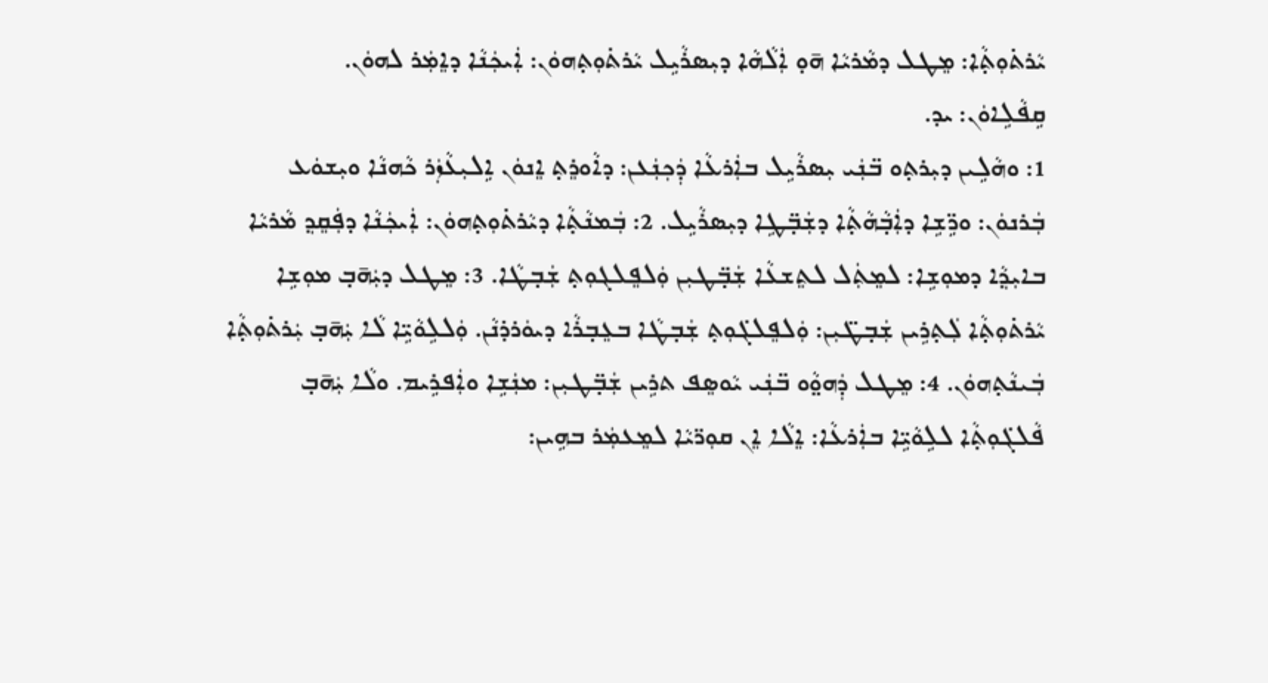ܝܵܪܬ̇ܘܼܬ̣ܵܐ: ܡܸܛܠ ܕܡܵܪܝܵܐ ܗ̄ܘ̣ ܐܲܠܵܗܵܐ ܕܝܼܣܪܵܝܹܠ ܝܵܪܬ̇ܘܼܬ̣ܗܘܿܢ: ܐܲܝܟܲܢܵܐ ܕܐܸܡܲܪ ܠܗܘܿܢ.
ܩܹܦܵܠܹܐܘܿܢ: ܝܕ.
1: ܘܗܵܠܹܝܢ ܕܝܼܪܬ̣ܘ ܒ̈ܢܲܝ ܝܼܣܪܵܝܹܠ ܒܐܲܪܥܵܐ ܕܲܟ݂ܢܲܥܢ: ܕܐܵܘܪܸܬ̣ ܐܸܢܘܿܢ ܐܹܠܝܼܥܵܙܲܪ ܟܵܗܢܵܐ ܘܝܼܫܘܿܥ ܒܲܪܢܘܿܢ: ܘܪܹ̈ܫܹܐ ܕܐܲܒ̣ܵܗܵܬ̣ܵܐ ܕܫܲܒ̣̈ܛܹܐ ܕܝܼܣܪܵܝܹܠ. 2: ܒܲܡܢܵܬ̣ܵܐ ܕܝܵܪܬ̇ܘܼܬ̣ܗܘܿܢ: ܐܲܝܟܲܢܵܐ ܕܦܲܩܸܕ݂ ܡܵܪܝܵܐ ܒܐܝܼܕ݂ܵܐ ܕܡܘܼܫܹܐ: ܠܡܸܬܲܠ ܠܬܸܫܥܵܐ ܫܲܒ̣̈ܛܝܼܢ ܘܲܠܦܸܠܓܘܼܬ̣ ܫܲܒ̣ܛܵܐ. 3: ܡܸܛܠ ܕܝܲܗ̄ܒ̣ ܡܘܼܫܹܐ ܝܵܪܬ̇ܘܼܬ̣ܵܐ ܠܲܬ̣ܪܹܝܢ ܫܲܒ̣ܛ̈ܝܼܢ: ܘܲܠܦܸܠܓ̇ܘܼܬ̣ ܫܲܒ̣ܛܵܐ ܒܥܸܒ̣ܪܵܐ ܕܝܘܿܪܕ̇ܢܵܢ. ܘܲܠܠܹܘܵܝܹ̈ܐ ܠܵܐ ܝܲܗ̄ܒ̣ ܝܲܪܬ̇ܘܼܬ̣ܵܐ ܒܲܝܢܵܬ̣ܗܘܿܢ. 4: ܡܸܛܠ ܕܲܗܘ̤ܵܘ ܒ̈ܢܲܝ ܝܵܘܣܸܦ ܬܪܹܝܢ ܫܲܒ̣̈ܛܝܼܢ: ܡܢܲܫܹܐ ܘܐܲܦܪܹܝܡ. ܘܠܵܐ ܝܲܗ̄ܒ̣ ܦܵܠܓ̇ܘܼܬ̣ܵܐ ܠܠܹܘܵܝܹ̈ܐ ܒܐܲܪܥܵܐ: ܐܸܠܵܐ ܐܸܢ ܩܘܼܪ̈ܝܵܐ ܠܡܸܥܡܲܪ ܒܗܹܝܢ: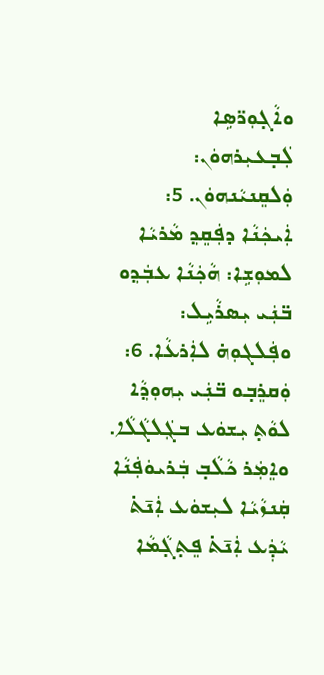ܘܐܵܓ̣ܘܼܪ̈ܣܹܐ ܠܲܒ̣ܥܝܼܪܗܘܿܢ: ܘܲܠܩܸܢܝܵܢܗܘܿܢ. 5: ܐܲܝܟܲܢܵܐ ܕܦܲܩܸܕ݂ ܡܵܪܝܵܐ ܠܡܘܼܫܹܐ: ܗܵܟܲܢܵܐ ܥܒܲܕ݂ܘ ܒ̈ܢܲܝ ܝܼܣܪܵܝܹܠ: ܘܦܲܠܓܘܼܗ̇ ܠܐܲܪܥܵܐ. 6: ܘܲܩܪܸܒ̣ܘ ܒ̈ܢܲܝ ܝܼܗܘܼܕ݂ܵܐ ܠܘܵܬ̣ ܝܼܫܘܿܥ ܒܓܲܠܓܵܠܵܐ. ܘܐܸܡܲܪ ܟܵܠܵܒ̣ ܒܲܪܝܘܿܦܲܢܵܐ ܩܲܢܙܵܝܵܐ ܠܝܼܫܘܿܥ ܐܲܢ̄ܬ̇ ܝܵܕܲܥ ܐܲܢ̄ܬ̇ ܦܸܬ̣ܓ̣ܵܡܵܐ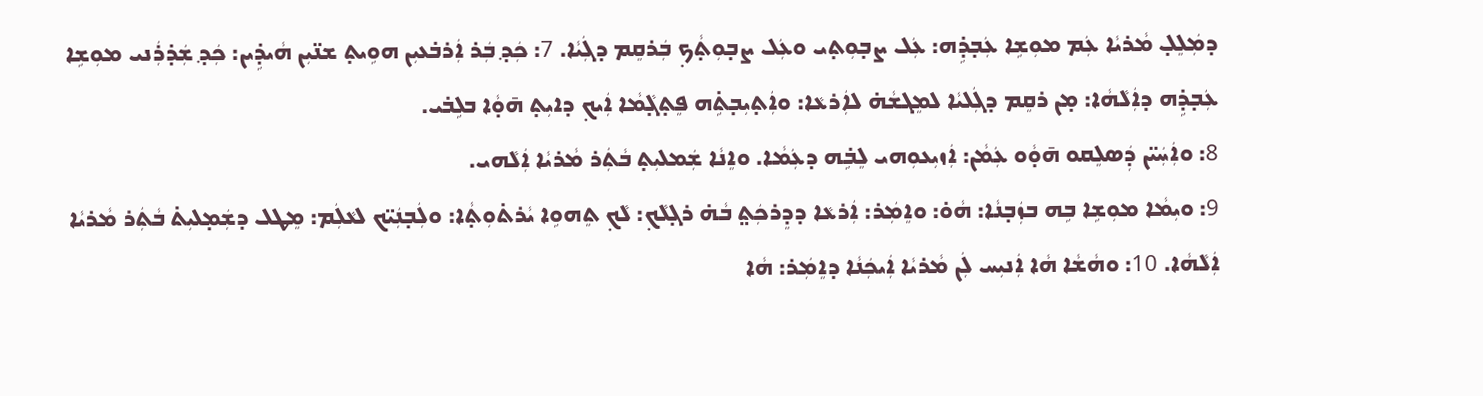ܕܡܲܠܸܠ̣ ܡܵܪܝܵܐ ܥܲܡ ܡܘܼܫܹܐ ܥܲܒ̣ܕܹ̇ܗ: ܥܲܠ ܨܒ̣ܘܼܬ̣ܝ ܘܥܲܠ ܨܒ̣ܘܼܬ̣ܵܟ݂ ܒܲܪܩܸܡ ܕܓܲܝܵܐ. 7: ܟܲܕ݂ ܒܲܪ ܐܲܪܒ̇ܥܝܼܢ ܗܘܹܝܬ̣ ܫܢ̈ܝܼܢ ܗܵܝܕܹ̇ܝܢ: ܟܲܕ݂ ܫܲܕ̇ܪܲܢܝ ܡܘܼܫܹܐ ܥܲܒ̣ܕܹ̇ܗ ܕܐܲܠܵܗܵܐ: ܡ̣ܢ ܪܩܸܡ ܕܓܲܠܝܵܐ ܠܡܸܓܫܵܗ̇ ܠܐܲܪܥܵܐ: ܘܐܲܬ̣ܝܼܒ̣ܬܹ̇ܗ ܦܸܬ̣ܓ̣ܵܡܵܐ ܐܲܝܟ݂ ܕܐܝܼܬ̣ ܗ̄ܘ̣ܵܐ ܒܠܹܒ̇ܝ.
8: ܘܐܲܚܲܝ̈ܢ ܕܲܣܠܸܩܘ ܗ̄ܘ̣ܵܘ ܥܲܡܵܢ: ܐܲܙܝܼܥܘܼܗܝ ܠܸܒܹ̇ܗ ܕܥܲܡܵܐ. ܘܐܸܢܵܐ ܫܲܡܠܝܼܬ̣ ܒܵܬܲܪ ܡܵܪܝܵܐ ܐܲܠܵܗܝ.
9: ܘܝܼܡܵܐ ܡܘܼܫܹܐ ܒܹܗ ܒܙܲܒ̣ܢܵܐ: ܗܵܘ̇: ܘܐܸܡܲܪ: ܐܲܪܥܵܐ ܕܕܸܪܟܲܬ̤ ܒܵܗ̇ ܪܓ̣ܠܵܟ݂: ܠܵܟ݂ ܬܸܗܘܹܐ ܝܵܪܬ̇ܘܼܬ̣ܵܐ: ܘܠܲܒ̣ܢܲܝ̈ܟ ܠܥܵܠܲܡ: ܡܸܛܠ ܕܫܲܡ̣ܠܝܼܬ̇ ܒܵܬܲܪ ܡܵܪܝܵܐ ܐܲܠܵܗܵܐ. 10: ܘܗܵܫܵܐ ܗܵܐ ܐܲܢܝܼܚ ܠܲܢ ܡܵܪܝܵܐ ܐܲܝܟܲܢܵܐ ܕܐܸܡܲܪ: ܗܵܐ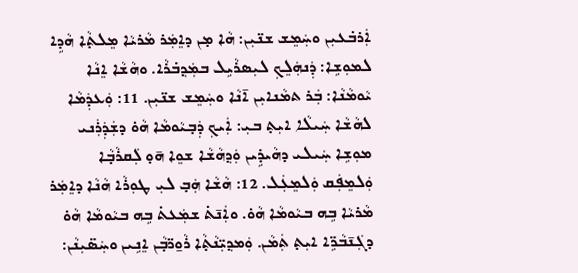ܐܲܪܒ̇ܥܝܼܢ ܘܚܲܡܸܫ ܫܢ̈ܝܼܢ: ܗܵܐ ܡ̣ܢ ܕܐܸܡܲܪ ܡܵܪܝܵܐ ܡܸܠܬ̣ܵܐ ܗܵܕܹܐ ܠܡܘܼܫܹܐ: ܕܲܢܗܲܠܸܟ݂ ܠܝܼܣܪܵܝܹܠ ܒܡܲܕ݂ܒ̇ܪܵܐ. ܘܗܵܫܵܐ ܐܸܢܵܐ ܝܵܘܡܵܢܵܐ: ܒܲܪ ܬܡܵܢܐܝܼܢ ܐ̄ܢܵܐ ܘܚܲܡܸܫ ܫܢ̈ܝܼܢ. 11: ܘܲܥܕܲܡܵܐ ܠܗܵܫܵܐ ܚܲܝܠܵܐ ܐܝܼܬ̣ ܒܝܼ: ܐܲܝܟ݂ ܕܲܒ̣ܝܵܘܡܵܐ ܗܵܘ̇ ܕܫܲܕܲܪܲܢܝ ܡܘܼܫܹܐ ܚܲܝܠܝ ܕܗܵܝܕܹ̇ܝܢ ܘܲܕ݂ܗܵܫܵܐ ܫܘܸܐ ܗ̄ܘ̣ ܠܲܩܪܵܒ̣ܵܐ ܘܲܠܡܸܦܲܩ ܘܲܠܡܸܥܲܠ. 12: ܗܵܫܵܐ ܗܲܒ̣ ܠܝܼ ܛܘܼܪܵܐ ܗܵܢܵܐ ܕܐܸܡܲܪ ܡܵܪܝܵܐ ܒܹܗ ܒܝܵܘܡܵܐ ܗܵܘ̇. ܘܐܲܢ̄ܬ̇ ܫܡܲܥܬ̇ ܒܹܗ ܒܝܵܘܡܵܐ ܗܵܘ̇ ܕܓܲܢ̄ܒܵܪܹ̈ܐ ܐܝܼܬ̣ ܬܲܡܵܢ. ܘܲܡܕ݂ܝܼ̈ܢܵܬ̣ܵܐ ܪܵܘ̱ܪ̈ܒ̣ܵܢ ܐܸܢܹܝܢ ܘܚܲܣ̈ܝܼܢܵܢ: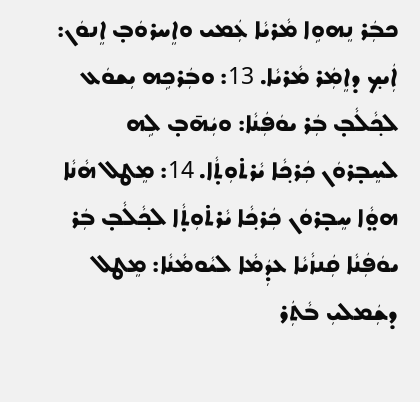ܟܒܲܪ ܢܸܗܘܹܐ ܡܵܪܝܵܐ ܥܲܡܝ ܘܐܸܚܪܘܿܒ̣ ܐܸܢܘܿܢ: ܐܲܝܟ݂ ܕܐܸܡܲܪ ܡܵܪܝܵܐ. 13: ܘܒܲܪܟܹܗ ܝܼܫܘܿܥ ܠܟ݂ܵܠܵܒ̣ ܒܲܪ ܝܘܿܦܲܢܵܐ: ܘܝܲܗ̄ܒ̣ ܠܹܗ ܠܚܸܒ̣ܪܘܿܢ ܟܲܪܟ݂ܵܐ ܝܵܪܬ̇ܘܼܬ̣ܵܐ. 14: ܡܸܛܠ ܗܵܢܵܐ ܗܘ̤ܵܐ ܚܸܒ̣ܪܘܿܢ ܟܲܪܟ݂ܵܐ ܝܵܪܬ̇ܘܼܬ̣ܵܐ ܠܟ݂ܵܠܵܒ̣ ܒܲܪ ܝܘܿܦܲܢܵܐ ܩܲܢܙܵܝܵܐ ܥܕܲܡܵܐ ܠܝܵܘܡܵܢܵܐ: ܡܸܛܠ ܕܫܲܡܠܝܼ ܒܵܬܲܪ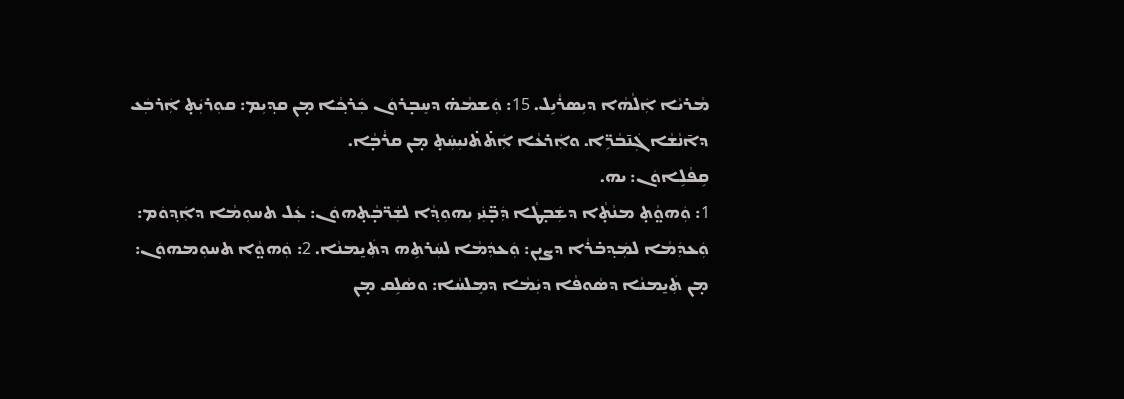ܡܵܪܝܵܐ ܐܲܠܵܗܵܐ ܕܝܼܣܪܵܝܹܠ. 15: ܘܲܫܡܵܗ̇ ܕܚܸܒ̣ܪܘܿܢ ܟܲܪܟ݂ܵܐ ܡ̣ܢ ܩܕ݂ܝܼܡ: ܩܘܼܪܝܲܬ̣ ܐܲܪܒܲܥ ܕܐ̄ܢܵܫܵܐ ܓܲܢ̄ܒܵܪܹ̈ܐ. ܘܐܲܪܥܵܐ ܐܲܬ̇ܬ̇ܢܝܼܚܲܬ̣ ܡ̣ܢ ܩܪܵܒ̣ܵܐ.
ܩܹܦܵܠܹܐܘܿܢ: ܝܗ.
1: ܘܲܗܘ̤ܵܬ̣ ܡܢܵܬ̣ܵܐ ܕܫܲܒ̣ܛܵܐ ܕܲܒ̣̈ܢܲܝ ܝܼܗܘܼܕ݂ܵܐ ܠܫܲܪ̈ܒ̣ܵܬ̣ܗܘܿܢ: ܥܲܠ ܬܚܘܼܡܵܐ ܕܐܲܕ݂ܘܿܡ: ܘܲܥܕܲܡܵܐ ܠܡܲܕ݂ܒ̇ܪܵܐ ܕܨܝܼܢ: ܘܲܥܕܲܡܵܐ ܠܚܲܪܬܹܗ ܕܬܲܝ̱ܡܢܵܐ. 2: ܘܲܗܘ̤ܵܐ ܬܚܘܼܡܗܘܿܢ: ܡ̣ܢ ܬܲܝ̱ܡܢܵܐ ܕܣܵܘܦܵܐ ܕܝܲܡܵܐ ܕܡܸܠܚܵܐ: ܘܣܵܠܹܩ ܡ̣ܢ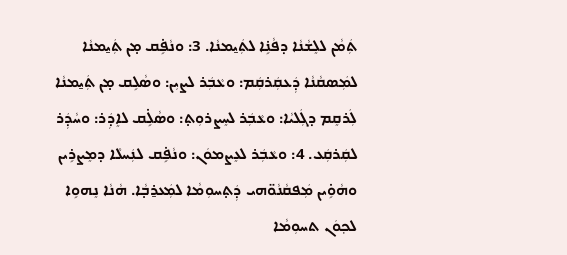ܬܲܡܵܢ ܠܠܸܫܵܢܵܐ ܕܦܵܢܹ̇ܐ ܠܬܲܝ̱ܡܢܵܐ. 3: ܘܢܵܦܹ̇ܩ ܡ̣ܢ ܬܲܝ̱ܡܢܵܐ ܠܡܲܣܩܵܢܵܐ ܕܲܥܩܲܪܩܲܡ: ܘܥܵܒܲܪ ܠܨܝܼܢ: ܘܣܵܠܹܩ ܡ̣ܢ ܬܲܝ̱ܡܢܵܐ ܠܲܪܩܸܡ ܕܓܲܠܝܵܐ: ܘܥܵܒܲܪ ܠܚܸܨܪܘܼܬ̣: ܘܣܵܠܹ̇ܩ ܠܐܸܕܲܪ: ܘܚܵܕܲܪ ܠܩܲܪܩܲܥ. 4: ܘܥܵܒܲܪ ܠܥܸܨܡܘܿܢ: ܘܢܵܦܹ̇ܩ ܠܢܲܚܠܵܐ ܕܡܸܨܪܹܝܢ ܘܗܵܘܹ̇ܝܢ ܡܲܦܩܵܢܵܘ̈ܗܝ ܕܲܬ̣ܚܘܼܡܵܐ ܠܡܲܥܪ̱ܒ̣ܵܐ. ܗܵܢܵܐ ܢܸܗܘܹܐ ܠܟ݂ܘܿܢ ܬܚܘܼܡܵܐ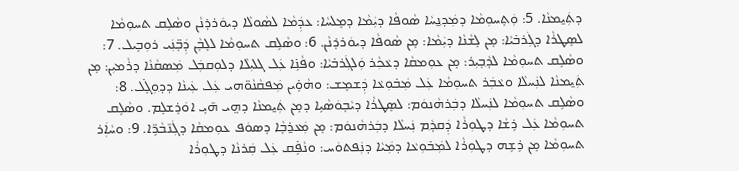ܕܬܲܝ̱ܡܢܵܐ. 5: ܘܲܬ̣ܚܘܼܡܵܐ ܕܡܲܕ݂ܢ̱ܚܵܐ ܣܵܘܦܵܐ ܕܝܲܡܵܐ ܕܡܸܠܚܵܐ: ܥܕܲܡܵܐ ܠܣܵܘܠܵܐ ܕܝܘܿܪܕ̇ܢܵܢ ܘܣܵܠܹܩ ܬܚܘܼܡܵܐ ܠܣܸܛܪܵܐ ܕܓܲܪܒ̇ܝܵܐ: ܡ̣ܢ ܠܸܫܵܢܵܐ ܕܝܲܡܵܐ: ܡ̣ܢ ܣܵܘܦܵܐ ܕܝܘܿܪܕ̇ܢܵܢ. 6: ܘܣܵܠܹܩ ܬܚܘܼܡܵܐ ܠܠܸܒ̣ܵܢ ܕܲܒ̣̈ܢܲܝ ܪܘܼܒܹܝܠ. 7: ܘܣܵܠܹܩ ܬܚܘܼܡܵܐ ܠܕ݂ܵܒ̣ܝܼܪ: ܡ̣ܢ ܥܘܼܡܩܵܐ ܕܥܵܟ݂ܵܪ ܘܲܠܓܲܪܒ̇ܝܵܐ: ܘܦܵܢܹ̇ܐ ܥܲܠ ܓܠܝܼܠܵܐ ܕܠܘܼܩܒܲܠ ܡܲܣܩܵܢܵܐ ܕܪܵܡܝܼܢ: ܡ̣ܢ ܬܲܝ̱ܡܢܵܐ ܠܢܲܚܠܵܐ ܘܥܵܒܲܪ ܬܚܘܼܡܵܐ ܥܲܠ ܡܲܒ̇ܘܼܥܵܐ ܕܲܫܡܸܫ: ܘܗܵܘܹ̇ܝܢ ܡܲܦܩܵܢܵܘ̈ܗܝ ܥܲܠ ܥܲܝܢܵܐ ܕܕ݂ܘܼܓܸ̇ܠ. 8: ܘܣܵܠܹܩ ܬܚܘܼܡܵܐ ܠܢܲܚܠܵܐ ܕܒܲܪܗܵܢܘܿܡ: ܠܣܸܛܪܵܐ ܕܝܵܒ̣ܘܿܣܵܝܹܐ ܕܡ̣ܢ ܬܲܝ̱ܡܢܵܐ ܕܗ̤ܝ ܗ̄ܝ̣ ܐܘܿܪܸܫܠܸܡ. ܘܣܵܠܹܩ ܬܚܘܼܡܵܐ ܥܲܠ ܪܹܫܵܐ ܕܛܘܼܪܵܐ ܕܲܩܕ݂ܵܡ ܢܲܚܠܵܐ ܕܒܲܪܗܵܢܘܿܡ: ܡ̣ܢ ܡܲܥܪ̱ܒ̣ܵܐ ܕܣܘܿܦ ܥܘܼܡܩܵܐ ܕܓܲܢ̄ܒܵܪܹ̈ܐ. 9: ܘܚܵܐܲܪ ܬܚܘܼܡܵܐ ܡ̣ܢ ܪܹܫܹܗ ܕܛܘܼܪܵܐ ܠܡܲܒ̇ܘܼܥܵܐ ܕܡܲܝܵܐ ܕܢܲܦܬܘܿܚ: ܘܢܵܦܹ̇ܩ ܥܲܠ ܩܲܪܢܵܐ ܕܛܘܼܪܵܐ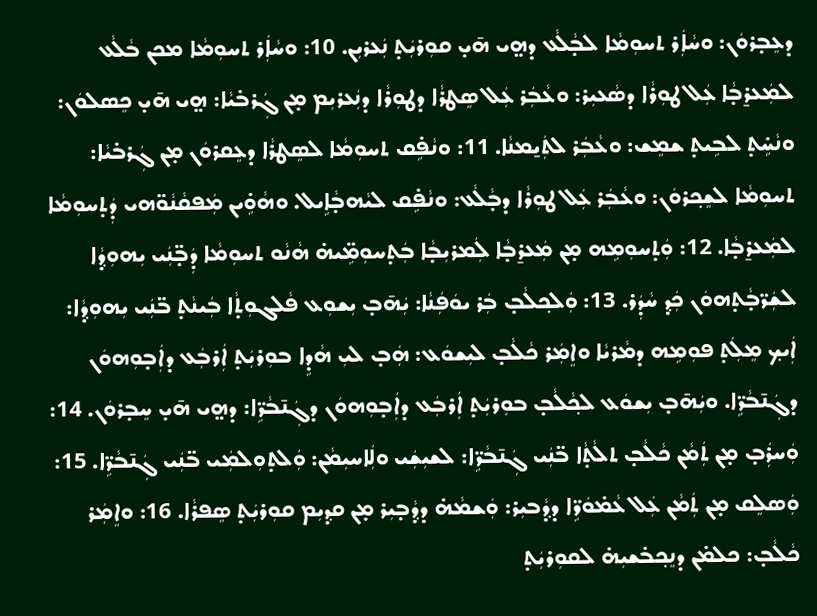ܕܥܸܒ̣ܪܘܿܢ: ܘܚܵܐܲܪ ܬܚܘܼܡܵܐ ܠܒ̣ܵܠܵܥ ܕܗ̤ܝ ܗ̄ܝ̣ ܩܘܼܪܝܲܬ̣ ܢܲܥܪܝܼܢ. 10: ܘܚܵܐܲܪ ܬܚܘܼܡܵܐ ܡܟܢ ܒܵܠܵܥ ܠܡܲܥܪ̱ܒ̣ܵܐ ܥܲܠ ܛܘܼܪܵܐ ܕܣܵܥܝܼܪ: ܘܥܵܒܲܪ ܥܲܠ ܣܸܛܪܵܐ ܕܛܘܼܪܵܐ ܕܢܲܥܪܝܼܡ ܡ̣ܢ ܓܲܪܒ̇ܝܵܐ: ܗ̤ܝ ܗ̄ܝ̣ ܟܸܣܠܘܿܢ: ܘܢܵܚܹ̇ܬ̣ ܠܒܹܝܬ̣ ܫܡܸܫ: ܘܥܵܒܲܪ ܠܬܲܝ̱ܡܢܵܐ. 11: ܘܢܵܦܹ̇ܩ ܬܚܘܼܡܵܐ ܠܣܸܛܪܵܐ ܕܥܸܩܪܘܿܢ ܡ̣ܢ ܓܲܪܒ̇ܝܵܐ: ܬܚܘܼܡܵܐ ܠܫܸܟ݂ܪܘܿܢ: ܘܥܵܒܲܪ ܥܲܠ ܛܘܼܪܵܐ ܕܒ̣ܵܠܵܥ: ܘܢܵܦܹ̇ܩ ܠܝܵܗܒ̣ܵܐܹܝܠ. ܘܗܵܘܹ̇ܝܢ ܡܲܦܩܵܢܵܘ̈ܗܝ ܕܲܬ̣ܚܘܼܡܵܐ ܠܡܲܥܪ̱ܒ̣ܵܐ. 12: ܘܲܬ̣ܚܘܼܡܹܗ ܡ̣ܢ ܡܲܥܪ̱ܒ̣ܵܐ ܠܲܡܪܝܼܒ̣ܵܐ ܒܲܬ̣ܚܘܼܡܹ̈ܝܗ̇ ܗܵܢܵܘ ܬܚܘܼܡܵܐ ܕܲܒ̣̈ܢܲܝ ܝܼܗܘܼܕ݂ܵܐ ܠܫܲܪ̈ܒ̣ܵܬ̣ܗܘܿܢ ܟܲܕ݂ ܚܵܕܲܪ. 13: ܘܲܠܟ݂ܠܵܒ̣ ܒܲܪ ܝܘܿܦܲܢܵܐ: ܝܲܗ̄ܒ̣ ܝܼܫܘܼܥ ܦܵܠܓܘܼܬ̣ܵܐ ܒܲܝܢܵܬ̣ ܒ̈ܢܲܝ ܝܼܗܘܼܕ݂ܵܐ: ܐܲܝܟ݂ ܡܸܠܲܬ̣ ܦܘܼܡܹܗ ܕܡܵܪܝܵܐ ܘܐܸܡܲܪ ܟܵܠܵܒ̣ ܠܝܼܫܘܿܥ: ܗܲܒ̣ ܠܝܼ ܗܵܕܹܐ ܒܘܼܪܝܲܬ̣ ܐܲܪܒܲܥ ܕܐܲܒ̣ܘܼܗܘܿܢ ܕܓܲܢ̄ܒܵܪܹ̈ܐ. ܘܝܲܗ̄ܒ̣ ܝܼܫܘܿܥ ܠܟ݂ܵܠܵܒ̣ ܒܘܼܪܝܲܬ̣ ܐܲܪܒܲܥ ܕܐܲܒ̣ܘܼܗܘܿܢ ܕܓܲܢ̄ܒܵܪܹ̈ܐ: ܕܗ̤ܝ ܗ̄ܝ̣ ܚܸܒ̣ܪܘܿܢ. 14: ܘܲܚܪܲܒ̣ ܡ̣ܢ ܬܲܡܵܢ ܟܵܠܵܒ̣ ܬܠܵܬ̣ܵܐ ܒ̈ܢܲܝ ܓܲܢ̄ܒܵܪܹ̈ܐ: ܠܫܝܼܫܲܝ ܘܠܲܐܚܝܼܡܵܢ: ܘܲܠܬ̣ܘܼܠܡܲܝ ܒ̈ܢܲܝ ܓܲܢ̄ܒܵܪܹ̈ܐ. 15: ܘܲܣܠܸܩ ܡ̣ܢ ܬܲܡܵܢ ܥܲܠ ܥܵܡ̇ܘܿܪܹ̈ܐ ܕܕ݂ܵܒܝܼܪ: ܘܲܫܡܵܗ̇ ܕܕ݂ܵܒ̣ܝܼܪ ܡ̣ܢ ܩܕ݂ܝܼܡ ܩܘܼܪܝܲܬ̣ ܣܸܦܪܵܐ. 16: ܘܐܸܡܲܪ ܟܵܠܵܒ̣: ܟܠܡ̇ܢ ܕܢܸܟ݂ܒ̇ܫܝܼܗ̇ ܠܩܘܼܪܝܲܬ̣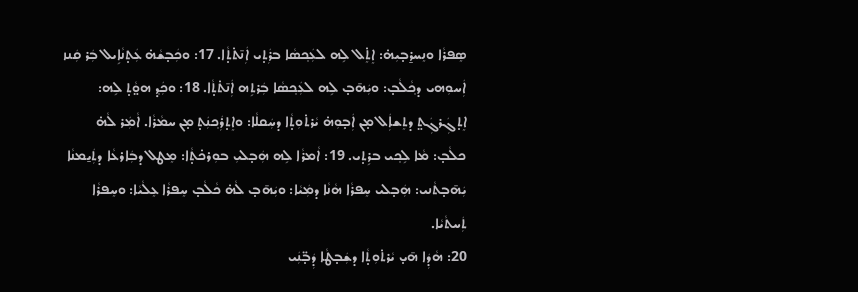ܣܸܦܪܵܐ ܘܢܸܚܪ̱ܒ̣ܝܼܗ̇: ܐܸܬܸ̇ܠ ܠܹܗ ܠܥܲܟ݂ܣܵܐ ܒܪܲܬ̣ܝ ܐܲܢ̄ܬ̇ܬ̣ܵܐ. 17: ܘܟܲܒ̣ܫܵܗ̇ ܥܲܬ̣ܢܵܐܹܝܠ ܒܲܪ ܩܲܢܙ ܐܲܚܘܼܗܝ ܕܟ݂ܵܠܵܒ̣: ܘܝܲܗ̄ܒ̣ ܠܹܗ ܠܥܲܟ݂ܣܵܐ ܒܲܪܬܹܗ ܐܲܢ̄ܬ̇ܬ̣ܵܐ. 18: ܘܟܲܕ݂ ܗܘ̤ܵܬ̣ ܠܹܗ: ܐܸܬ̣ܓܲܪܓܲܬ̤ ܕܬܸܫܐܲܠ ܡ̣ܢ ܐܲܒ̣ܘܼܗ̇ ܝܵܪܬ̇ܘܼܬ̣ܵܐ ܕܚܲܩܠܵܐ: ܘܐܸܬ̣ܪܲܟ݂ܢܲܬ̣ ܡ̣ܢ ܚܡܵܪܵܐ. ܐܵܡܲܪ ܠܵܗ̇ ܟܠܵܒ̣: ܡܵܐ ܠܹܟ݂ܝ ܒܪܹܬ̣ܝ. 19: ܐܵܡܪܵܐ ܠܹܗ ܗܲܒ̣ܠܝܼ ܒܘܼܪܟ̇ܬ̣ܵܐ: ܡܸܛܠ ܕܒܲܐܪܥܵܐ ܕܬܲܝ̱ܡܢܵܐ ܝܲܗ̄ܒ̣ܬܵܢܝ: ܗܲܒ̣ܠܝ ܚܸܦܪܵܐ ܗܵܢܵܐ ܕܡܲܝܵܐ: ܘܝܲܗ̄ܒ̣ ܠܵܗ̇ ܟܵܠܵܒ̣ ܚܸܦܪܵܐ ܥܸܠܵܝܵܐ: ܘܚܸܦܪܵܐ ܬܲܚܬܵܝܵܐ.
20: ܗܵܕܲܐ ܗ̄ܝ̣ ܝܵܪܬ̇ܘܼܬ̣ܵܐ ܕܫܲܒ̣ܛܵܐ ܕܲܒ̣̈ܢܲܝ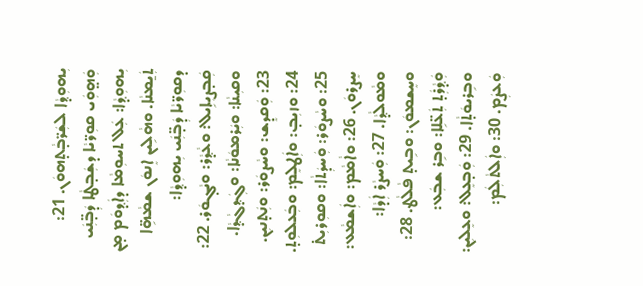ܝܼܗܘܼܕ݂ܵܐ ܠܫܲܪ̈ܒ̣ܵܬ̣ܗܘܿܢ. 21: ܘܲܗ̤ܘܲܝ ܩܘܼܪ̈ܝܵܐ ܕܫܲܒ̣ܛܵܐ ܕܲܒ̣̈ܢܲܝ ܝܼܗܘܼܕ݂ܵܐ: ܥܲܠ ܬܚܘܼܡܵܐ ܕܐܲܕ݂ܘܿܡ ܡ̣ܢ ܬܲܝ̱ܡܢܵܐ. ܘܗܵܠܹܝܢ ܐܸܢܘܿܢ ܫܡܵܗܹ̈ܐ ܕܩܘܼܪ̈ܝܵܐ ܕܲܒ̣̈ܢܲܝ ܝܼܗܘܼܕ݂ܵܐ: ܩܲܒ̣ܨܝܼܐܹܝܠ: ܘܥܵܕ݂ܵܪ: ܘܝܵܓ̣ܘܿܪ. 22: ܘܩܝܼܢܵܐ: ܘܝܲܪܡܘܿܢܵܐ: ܘܓܲܕ݂ܓܵܕ݂ܵܐ. 23: ܘܲܩܕܸܫ: ܘܚܵܨܘܿܪ: ܘܢܲܬ̣ܢܝܼܢ. 24: ܘܙܝܼܒ̣: ܘܐܲܛܠܸܡ: ܘܒܲܥܠܘܼܬ̣. 25: ܘܚܵܨܘܿܪ: ܘܲܚܕܲܬܵܐ: ܘܩܘܼܪܝܼܬ̇ ܚܸܨܪܘܿܢ. 26: ܘܐܵܡܵܡ: ܘܐܲܫܡܵܥ: ܘܡܵܘܠܵܕ݂ܵܐ. 27: ܘܲܚܨܵܪ ܐܲܕܵܐ: ܘܚܸܫܡܘܿܢ: ܘܒܹܝܬ̣ ܦܵܠܵܛ. 28: ܘܲܕ݂ܵܪܲܬ̣ ܬܲܥ̈ܠܹܐ: ܘܒܹܪ ܫܒܲܥ: ܘܒܹܪܝܘܿܬ̣ܵܐ. 29: ܘܲܒ̣ܥܸܠ: ܘܥܸܠܝܼܢ: ܘܲܥܨܲܡ. 30: ܘܐܲܠܬܵܠܲܡ: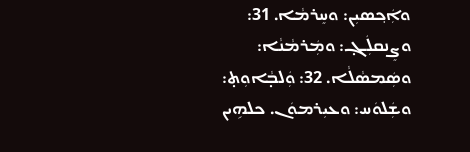ܘܐܲܟ݂ܣܝܼܢ: ܘܚܸܪܡܵܐ. 31: ܘܨܸܢܩܠܲܓ̣: ܘܡܲܪܡܵܢܵܐ: ܘܣܲܡܣܵܠܵܐ. 32: ܘܲܠܒ̣ܵܐܘܼܬ̣: ܘܫܲܠܘܿܚ: ܘܥܝܼܪܡܘܿܢ. ܟܠܗܹܝܢ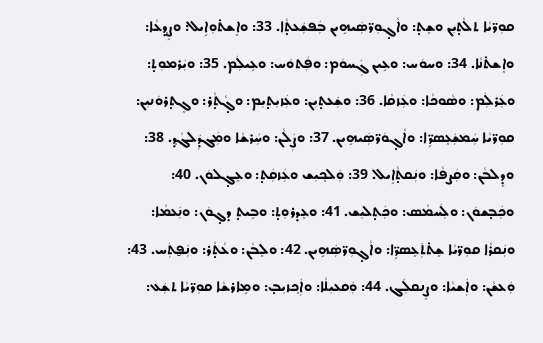ܩܘܼܪ̈ܝܵܐ ܬܠܵܬ̣ܝܼܢ ܘܫܸܬ̣: ܘܐܵܓ̣ܘܼܪ̈ܣܲܝܗܹܝܢ ܒܲܦܫܲܥܬ̣ܵܐ. 33: ܘܐܸܫܬ̇ܘܼܐܹܝܠ: ܘܨܹܕ݂ܥܵܐ: ܘܐܸܫܬ̇ܢܵܐ. 34: ܘܚܘܿܚ: ܘܥܹܝܢ ܓܲܚܘܿܡ: ܘܦܲܬܘܿܚ: ܘܥܹܝܠܲܡ. 35: ܘܝܲܪܡܘܼܬ̣: ܘܥܲܪܠܲܡ: ܘܣܵܘܟܵܐ: ܘܥܲܙܩܵܐ. 36: ܘܫܲܥܬ̣ܝܼܢ: ܘܥܲܙܝܼܬ̣ܝܼܡ: ܘܓ̣ܵܬ̣ܵܪ: ܘܓܸܬ̣ܪܘܿܢܝܼܢ: ܩܘܼܪ̈ܝܵܐ ܚܲܡܫܲܥܸܣܪܹ̈ܐ: ܘܐܵܓ̣ܘܿܪ̈ܣܲܝܗܹܝܢ. 37: ܘܨܲܠܵܢ: ܘܚܲܪܫܵܐ ܘܡܲܓܕܲܠܓܵܕ݂. 38: ܘܕܸܠܒܵܢ: ܘܩܲܨܦܵܐ: ܘܢܲܩܬ̣ܵܐܹܝܠ. 39: ܘܲܠܟ݂ܝܼܫ ܘܥܲܙܩܲܬ̣: ܘܥܸܓ̣ܠܘܿܢ. 40: ܘܟܲܒ̣ܫܘܿܢ: ܘܠܲܚܡܵܣ: ܘܟܲܬ̣ܠܝܼܫ. 41: ܘܥܸܕܪܘܼܬ̣: ܘܒܹܝܬ̣ ܕܓ̣ܘܿܢ: ܘܢܲܥܡܵܐ: ܘܢܲܩܪܵܐ ܩܘܼܪ̈ܝܵܐ ܫܸܬ̇ܬܲܥܸܣܪܹ̈ܐ: ܘܐܵܓ̣ܘܼܪ̈ܣܲܗܹܝܢ. 42: ܘܠܸܒܵܢ: ܘܥܵܬ̣ܵܪ: ܘܢܲܦ̮ܬܲܚ. 43: ܘܲܥܫܵܢ: ܘܐܲܫܝܵܐ: ܘܨܸܢܩܠܲܓ. 44: ܘܲܩܥܝܼܠܵܐ: ܘܐܲܟ݂ܙܝܼܒ̣: ܘܡܹܐܪܫܵܐ ܩܘܼܪ̈ܝܵܐ ܬܫܲܥ: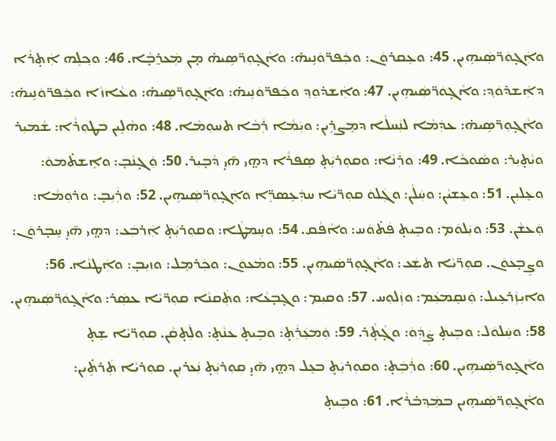ܘܐܲܓ̣ܘܿܪ̈ܣܲܝܗܹܝܢ. 45: ܘܥܸܩܪܘܿܢ: ܘܟܲܦܪ̈ܘܿܢܹܝܗ̇: ܘܐܵܓ̣ܘܼܪ̈ܣܹܝܗ̇ ܡ̣ܢ ܡܲܥܪ̱ܒ̣ܵܐ. 46: ܘܟ݂ܠܹܗ ܐܲܬ̣ܪܵܐ ܕܐܲܫܕ̇ܘܿܕ݂: ܘܐܵܓ̣ܘܿܪ̈ܣܲܝܗܹܝܢ. 47: ܘܐܲܫܕ̇ܘܼܕ݂ ܘܟܲܦܪ̈ܘܿܢܹܝܗ̇: ܘܐܲܓ̣ܘܼܪ̈ܣܹܝܗ̇: ܘܥܵܐܙܵܐ ܘܟܲܦܪ̈ܘܿܢܹܝܗ̇: ܘܐܵܓ̣ܘܼܪ̈ܣܹܝܗ̇: ܥܕܲܡܵܐ ܠܢܲܚܠܵܐ ܕܡܸܨܪܹܝܢ: ܘܝܲܡܵܐ ܪܲܒܵܐ ܬܚܘܼܡܵܐ. 48: ܘܗܵܠܹܝܢ ܒܛܘܼܪܵܐ: ܫܵܡܝܼܪ ܘܝܵܬ̣ܝܼܪ: ܘܣܵܘܟܵܐ. 49: ܘܪܲܢܵܐ: ܘܩܘܼܪܝܲܬ̣ ܣܸܦܪܵܐ ܕܗ̤ܝ ܗ̄ܝ̣ ܕܵܒ̣ܝܼܪ. 50: ܘܲܓ̣ܢܵܒ̣: ܘܐܸܫܬ̇ܡܘܿ: ܘܥܸܠܝܼܢ. 51: ܘܥܸܫܝܵܢ: ܘܚܲܠܵܢ: ܘܓܲܠܘܿ ܩܘܼܪ̈ܝܵܐ ܚܕܲܥܸܣܪܹ̈ܐ ܘܐܲܓ̣ܘܼܪ̈ܣܲܝܗܹܝܢ. 52: ܘܪܲܝܼܒ̣: ܘܪܘܼܡܵܐ: ܘܲܥܫܵܢ. 53: ܘܝܲܠܘܿܡ: ܘܒܹܝܬ̣ ܦܲܬ̇ܘܿܚ: ܘܐܵܦܵܩ. 54: ܘܚܸܡܛܵܐ: ܘܩܘܼܪܝܲܬ̣ ܐܲܪܒܲܥ: ܕܗ̤ܝ ܗ̄ܝ̣ ܚܸܒ̣ܪܘܿܢ: ܘܨܸܒ̣ܥܘܿܢ. ܩܘܼܪ̈ܝܵܐ ܬܫܲܥ: ܘܐܵܓ̣ܘܼܪ̈ܣܲܝܗܹܝܢ. 55: ܘܡܵܥܘܿܢ: ܘܟܲܪܡܸܠ: ܘܙܝܼܒ̣: ܘܐܲܛܢܵܐ. 56: ܘܐܝܼܙܲܪܥܹܝܠ: ܘܲܢܩܸܡܥܲܡ: ܘܙܲܠܘܼܚ. 57: ܘܩܝܼܡ: ܘܓ̣ܒ̣ܥܵܐ: ܘܬܲܩܢܵܐ ܩܘܼܪ̈ܝܵܐ ܥܣܲܪ: ܘܐܵܓ̣ܘܿܪ̈ܣܲܝܗܹܝܢ. 58: ܘܚܲܠܘܿܠ: ܘܒܹܝܬ̣ ܨܲܕܲܘܿ: ܘܓ̣ܵܬ̣ܵܪ. 59: ܘܲܡܥܲܪܲܬ̣: ܘܒܹܝܬ̣ ܥܢܵܬ̣: ܘܠܲܬ̣ܩܵܢ. ܩܘܼܪ̈ܝܵܐ ܫܸܬ̣ ܘܐܵܓ̣ܘܪ̈ܣܲܝܗܹܝܢ. 60: ܘܪܲܒܲܬ̣: ܘܩܘܼܪܝܲܬ̣ ܒܥܸܠ ܕܗ̤ܝ ܗ̄ܝ̣ ܩܘܼܪܝܲܬ̣ ܢܲܥܪܝܼܢ. ܩܘܼܪܝܵܐ ܬܲܪܬܹ̇ܝܢ: ܘܐܵܓ̣ܘܼܪ̈ܣܲܝܗܹܝܢ ܒܡܲܕ݂ܒ̇ܪܵܐ. 61: ܘܒܹܝܬ̣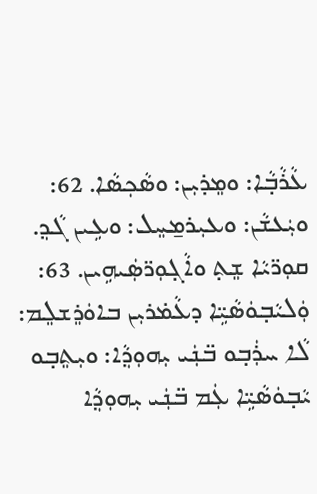ܥܵܪܵܒ̣ܵܐ: ܘܡܸܕ̇ܝܼܢ: ܘܣܵܟ݂ܣܵܐ. 62: ܘܝܲܥܫܵܢ: ܘܥܝܼܪܡ̱ܚܸܠ: ܘܥܹܝܢ ܓܵܕ݂. ܩܘܼܪ̈ܝܵܐ ܫܸܬ̣ ܘܐܵܓ̣ܘܼܪ̈ܣܲܝܗܹܝܢ. 63: ܘܲܠܝܵܒ̣ܘܿܣܵܝܹ̈ܐ ܕܥܵܡ̇ܪܝܼܢ ܒܐܘܿܪܸܫܠܸܡ: ܠܵܐ ܚܪܲܒ̣ܘ ܒ̈ܢܲܝ ܝܼܗܘܼܕ݂ܵܐ: ܘܝܼܬܸܒ̣ܘ ܝܵܒ̣ܘܿܣܵܝܹ̈ܐ ܥܲܡ ܒ̈ܢܲܝ ܝܼܗܘܼܕ݂ܵܐ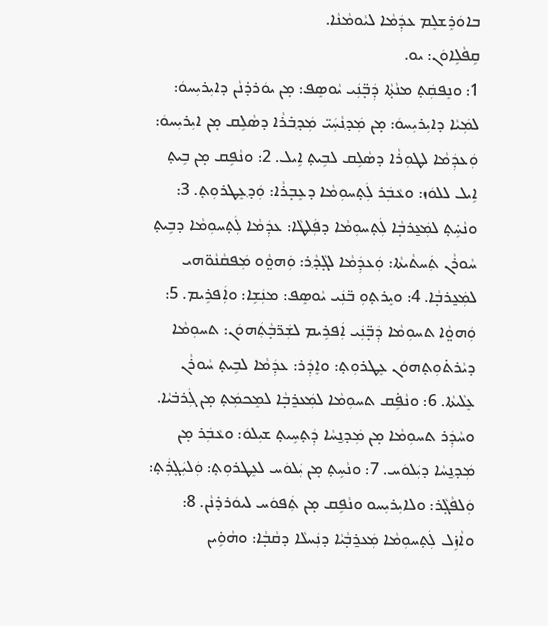ܒܐܘܿܪܸܫܠܸܡ ܥܕܲܡܵܐ ܠܝܵܘܡܵܢܵܐ.
ܩܹܦܵܠܹܐܘܿܢ: ܝܘ.
1: ܘܢܸܦܩܲܬ̣ ܡܢܵܬ̣ܵܐ ܕܲܒ̣̈ܢܲܝ ܝܵܘܣܸܦ: ܡ̣ܢ ܝܘܿܪܕ̇ܢܵܢ ܕܐܝܼܪܝܼܚܘܿ: ܠܡܲܝܵܐ ܕܐܝܼܪܝܼܚܘܿ: ܡ̣ܢ ܡܲܕ݂ܢܵܚܲܝ̈ ܡܲܕ݂ܒ̇ܪܵܐ ܕܣܵܠܹܩ ܡ̣ܢ ܐܝܼܪܝܼܚܘܿ: ܘܲܥܕܲܡܵܐ ܠܛܘܼܪܵܐ ܕܣܵܠܹܩ ܠܒܹܝܬ̣ ܐܹܝܠ. 2: ܘܢܵܦܹܩ ܡ̣ܢ ܒܹܝܬ̣ ܐܹܝܠ ܠܠܘܿܙ: ܘܥܵܒܲܪ ܠܲܬ̣ܚܘܼܡܵܐ ܕܥܸܒ̣ܪܵܐ: ܘܲܕ݂ܥܸܛܪܘܼܬ̣. 3: ܘܢܵܚܹ̇ܬ̣ ܠܡܲܥ̱ܪܒ̣ܵܐ ܠܲܬ̣ܚܘܼܡܵܐ ܕܦܲܠܛܵܐ: ܥܕܲܡܵܐ ܠܲܬ̣ܚܘܼܡܵܐ ܕܒܹܝܬ̣ ܚܵܘܪܵܢ ܬܲܚܬܵܝܬܵܐ: ܘܲܥܕܲܡܵܐ ܠܓ̣ܵܕ݂ܵܪ: ܘܲܗܘ̤ܵܘ ܡܲܦܩܵܢܵܘ̈ܗܝ ܠܡܲܥ̱ܪܒ̣ܵܐ. 4: ܘܝܸܪܬ̣ܘܼ ܒ̈ܢܲܝ ܝܵܘܣܸܦ: ܡܢܲܫܹܐ: ܘܐܲܦܪܹܝܡ. 5: ܘܲܗܘ̤ܵܐ ܬܚܘܼܡܵܐ ܕܲܒ̣̈ܢܲܝ ܐܲܦܪܹܝܡ ܠܫܲܪ̈ܒ̣ܵܬܲܗܘܿܢ: ܬܚܘܼܡܵܐ ܕܝܵܪܬ̇ܘܼܬ̣ܗܘܿܢ ܥܸܛܪܘܼܬ̣: ܘܐܸܕܲܪ: ܥܕܲܡܵܐ ܠܒܹܝܬ̣ ܚܵܘܪܵܢ ܥܸܠܵܝܬܵܐ. 6: ܘܢܵܦܹ̇ܩ ܬܚܘܼܡܵܐ ܠܡܲܥܪ̱ܒ̣ܵܐ ܠܡܸܟܡܲܬ̣ ܡ̣ܢ ܓܲܪܒ̇ܝܵܐ. ܘܚܵܕܲܪ ܬܚܘܼܡܵܐ ܡ̣ܢ ܡܲܕ݂ܢ̱ܚܵܐ ܕܲܬ̣ܚܹܝܬ̣ ܫܝܼܠܘܿ: ܘܥܵܒܲܪ ܡ̣ܢ ܡܲܕ݂ܢ̱ܚܵܐ ܕܝܲܠܘܿܚ. 7: ܘܢܵܚܹܬ̣ ܡ̣ܢ ܝܲܠܘܿܚ ܠܥܸܛܪܘܼܬ̣: ܘܲܠܝܲܓ̣ܪܲܬ̣: ܘܲܠܦܵܓ̣ܵܪ: ܘܠܐܝܼܪܝܼܚܘ ܘܢܵܦܹܩ ܡ̣ܢ ܬܲܦܘܿܚ ܠܝܘܿܪܕ̇ܢܵܢ. 8: ܘܐܵܙܹ̇ܠ ܠܲܬ̣ܚܘܼܡܵܐ ܡܲܥܪ̱ܒ̣ܵܝܵܐ ܕܢܲܚܠܵܐ ܕܩܵܒ̣ܵܐ: ܘܗܵܘܹ̇ܝܢ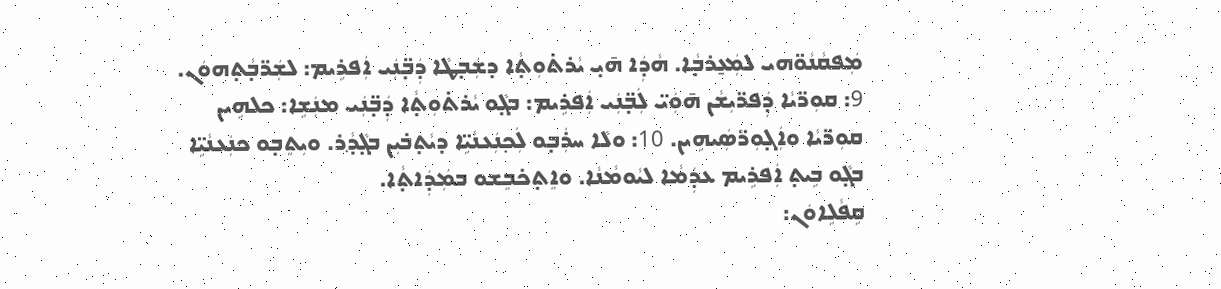ܡܲܦܩܵܢܵܘ̈ܗܝ ܠܡܲܥ̱ܪܒ̣ܵܐ. ܗܵܕܲܐ ܗ̄ܝ̣ ܝܵܪܬ̇ܘܼܬ̣ܵܐ ܕܫܲܒ̣ܛܵܐ ܕܲܒ̣̈ܢܲܝ ܐܲܦܪܹܝܡ: ܠܫܲܪ̈ܒ̣ܵܬ̣ܗܘܿܢ.
9: ܩܘܼܪ̈ܝܵܐ ܕܲܦܪ̈ܝܼܫܵܢ ܗ̄ܘܲܝ̈ ܠܲܒ̣̈ܢܲܝ ܐܲܦܪܹܝܡ: ܒܓ̣ܵܘ ܝܵܪܬ̇ܘܼܬ̣ܵܐ ܕܲܒ̣̈ܢܲܝ ܡܢܲܫܹܐ: ܟܠܗܹܝܢ ܩܘܼܪ̈ܝܵܐ ܘܐܲܓ̣ܘܼܪ̈ܣܲܝܗܹܝܢ. 10: ܘܠܵܐ ܚܪܲܒ̣ܘ ܠܲܟ݂ܢܲܥܢܵܝܹ̈ܐ ܕܝܵܬ̣ܒ̇ܝܼܢ ܒܓ̣ܵܕ݂ܵܪ. ܘܝܼܬܸܒ̣ܘ ܟܢܲܥܢܵܝܹ̈ܐ ܒܓ̣ܵܘ ܒܹܝܬ̣ ܐܲܦܪܹܝܡ ܥܕܲܡܵܐ ܠܝܵܘܡܵܢܵܐ. ܘܐܸܬ̣ܟ̇ܒܸܫܘ ܒܡܲܕܲܐܬ̣ܵܐ.
ܩܹܦܵܠܹܐܘܿܢ: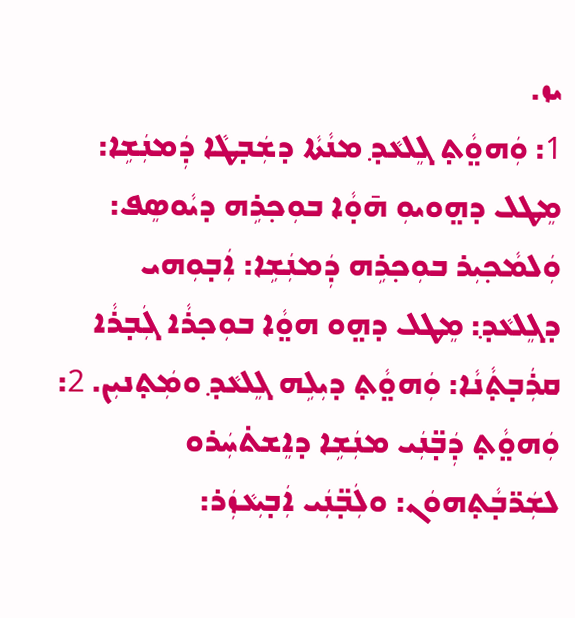ܝܙ.
1: ܘܲܗܘ̤ܵܬ̣ ܓܸܠܥܵܕ݂ ܡܢܵܬܵܐ ܕܫܲܒ̣ܛܵܐ ܕܲܡܢܲܫܹܐ: ܡܸܛܠ ܕܗ̤ܘܝܘܼ ܗ̄ܘ̣ܵܐ ܒܘܼܟ݂ܪܹܗ ܕܝܵܘܣܸܦ: ܘܲܠܡܵܟ݂ܝܼܪ ܒܘܼܟ݂ܪܹܗ ܕܲܡܢܲܫܹܐ: ܐܲܒ̣ܘܼܗܝ ܕܓܸܠܥܵܕ݂: ܡܸܛܠ ܕܗ̤ܘ ܗܘ̤ܵܐ ܒܘܼܟ݂ܪܵܐ ܓܲܒ̣ܪܵܐ ܩܪܲܒ̣ܬ̣ܵܢܵܐ: ܘܲܗܘ̤ܵܬ̣ ܕܝܼܠܹܗ ܓܸܠܥܵܕ݂ ܘܡܲܬ̣ܢܝܼܢ. 2: ܘܲܗܘ̤ܵܬ̣ ܕܲܒ̣̈ܢܲܝ ܡܢܲܫܹܐ ܕܐܸܫܬ̇ܚܲܪܘ ܠܫܲܪ̈ܒ̣ܵܬ̣ܗܘܿܢ: ܘܠܲܒ̣̈ܢܲܝ ܐܲܒ̣ܝܼܥܵܙܲܪ: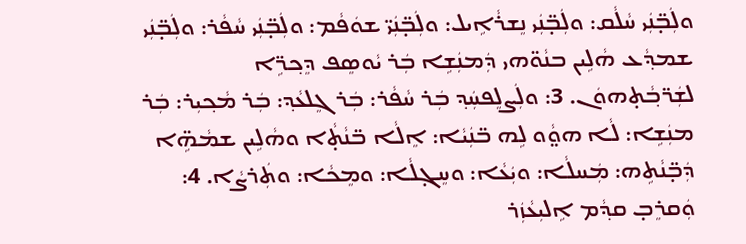ܘܠܲܒ̣̈ܢܲܝ ܚܵܠܵܩ: ܘܠܲܒ̣̈ܢܲܝ ܢܸܫܪܵܐܹܝܠ: ܘܠܲܒ̣̈ܢܲܝ̈ ܫܘܿܦܵܡ: ܘܠܲܒ̣̈ܢܲܝ ܚܵܦܵܪ: ܘܠܲܒ̣̈ܢܲܝ ܫܡܕ݂ܵܥ ܗܵܠܹܝܢ ܒܢܵܘ̈ܗܝ ܕܲܡܢܲܫܹܐ ܒܲܪ ܝܵܘܣܸܦ ܕܸܟ݂ܪܹ̈ܐ ܠܫܲܪ̈ܒ݂ܵܬ̣ܗܘܿܢ. 3: ܘܠܲܨܠܸܦܚܲܕ݂ ܒܲܪ ܚܵܦܵܪ: ܒܲܪ ܓܸܠܥܵܕ݂: ܒܲܪ ܡܵܟ݂ܝܼܪ: ܒܲܪ ܡܢܲܫܹܐ: ܠܵܐ ܗܘ̤ܵܘ ܠܹܗ ܒ̈ܢܲܝܵܐ: ܐܸܠܵܐ ܒ̈ܢܵܬ̣ܵܐ ܘܗܵܠܹܝܢ ܫܡܵܗܹ̈ܐ ܕܲܒ̣̈ܢܵܬܹܗ: ܡܲܚܠܵܐ: ܘܝܲܥܵܐ: ܘܚܸܓ̣ܠܵܐ: ܘܡܸܟܵܐ: ܘܬܲܪܨܵܐ. 4: ܘܲܩܪܸܒ̣ ܩܕ݂ܵܡ ܐܹܠܝܼܥܵܙܲܪ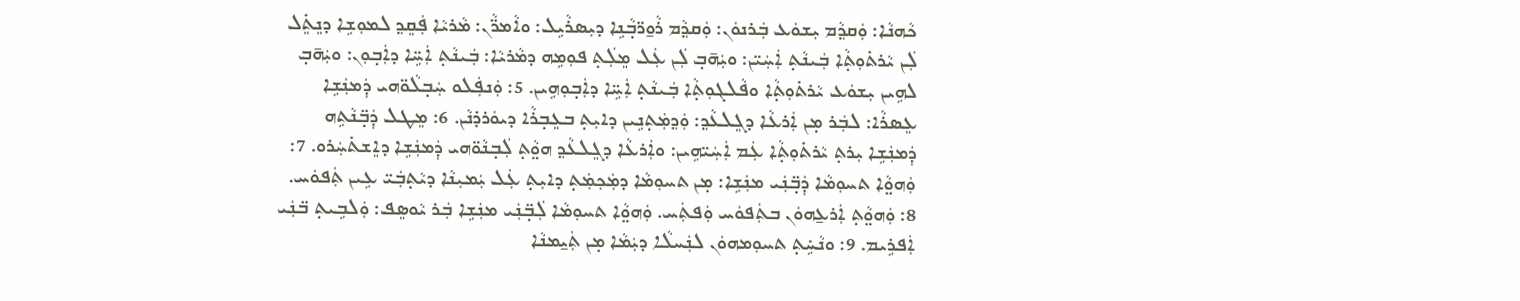ܟܵܗܢܵܐ: ܘܲܩܕ݂ܵܡ ܝܼܫܘܿܥ ܒܲܪܢܘܿܢ: ܘܲܩܕ݂ܵܡ ܪܵܘ̱ܪ̈ܒ̣ܵܢܹܐ ܕܝܼܣܪܵܝܹܠ: ܘܐܵܡܪ̈ܵܢ: ܡܵܪܝܵܐ ܦܲܩܸܕ݂ ܠܡܘܼܫܹܐ ܕܢܸܬܸ̇ܠ ܠܲܢ ܝܵܪܬ̇ܘܼܬ̣ܵܐ ܒܲܝܢܵܬ̣ ܐܲܚܲܝ̈ܢ: ܘܝܲܗ̄ܒ̣ ܠܲܢ ܥܲܠ ܡܸܠܲܬ̣ ܦܘܼܡܹܗ ܕܡܵܪܝܵܐ: ܒܲܝܢܵܬ̣ ܐܲܚܹ̈ܐ ܕܐܲܒ̣ܘܼܢ: ܘܝܲܗ̄ܒ̣ ܠܗܹܝܢ ܝܼܫܘܿܥ ܝܵܪܬ̇ܘܼܬ̣ܵܐ ܘܦܵܠܓܘܼܬ̣ܵܐ ܒܲܝܢܵܬ̣ ܐܲܚܹ̈ܐ ܕܐܲܒ̣ܘܼܗܹܝܢ. 5: ܘܲܢܦܲܠܘ ܚܲܒ̣ܠܵܘ̈ܗܝ ܕܲܡܢܲܫܹܐ ܥܸܣܪܵܐ: ܠܒܲܪ ܡ̣ܢ ܐܲܪܥܵܐ ܕܓܸܠܥܵܕ݂: ܘܲܕ݂ܡܲܬ̣ܢܹܝܢ ܕܐܝܼܬ̣ ܒܥܸܒ̣ܪܵܐ ܕܝܘܿܪܕ̇ܢܵܢ. 6: ܡܸܛܠ ܕܲܒ̣̈ܢܵܬܹܗ ܕܲܡܢܲܫܹܐ ܝܼܪܬ̣ ܝܵܪܬ̇ܘܼܬ̣ܵܐ ܥܲܡ ܐܲܚܲܝ̈ܗܹܝܢ: ܘܐܲܪܥܵܐ ܕܓܸܠܥܵܕ݂ ܗܘ̤ܵܬ̣ ܠܲܒ̣ܢܵܘ̈ܗܝ ܕܲܡܢܲܫܹܐ ܕܐܸܫܬ̇ܚܲܪܘ. 7: ܘܲܗܘ̤ܵܐ ܬܚܘܼܡܵܐ ܕܲܒ̣̈ܢܲܝ ܡܢܲܫܹܐ: ܡ̣ܢ ܬܚܘܼܡܵܐ ܕܡܲܟ݂ܡܲܬ̣ ܕܐܝܼܬ̣ ܥܲܠ ܝܲܡܝܼܢܵܐ ܕܝܵܬ̣ܒܲܝ̈ ܥܹܝܢ ܬܲܦܘܿܚ. 8: ܘܲܗܘ̤ܵܬ̣ ܐܲܪܥ̱ܗܘܿܢ ܒܬܲܦܘܿܚ ܘܲܦܬܲܚ. ܘܲܗܘ̤ܵܐ ܬܚܘܼܡܵܐ ܠܲܒ̣̈ܢܲܝ ܡܢܲܫܹܐ ܒܲܪ ܝܵܘܣܸܦ: ܘܲܠܒܹܝܬ̣ ܒ̈ܢܲܝ ܐܲܦܪܹܝܡ. 9: ܘܢܵܚܹ̇ܬ̣ ܬܚܘܼܡܗܘܿܢ ܠܢܲܚܠܵܐ ܕܝܲܡܵܐ ܡ̣ܢ ܬܲܝ̱ܡܢܵܐ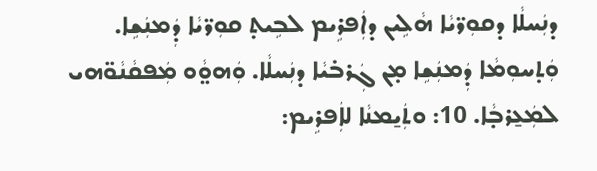ܕܢܲܚܠܵܐ ܕܩܘܼܪ̈ܝܵܐ ܗܵܠܹܝܢ ܕܐܲܦܪܹܝܡ ܠܒܹܝܬ̣ ܩܘܼܪ̈ܝܵܐ ܕܲܡܢܲܫܹܐ. ܘܲܬ̣ܚܘܼܡܵܐ ܕܲܡܢܲܫܹܐ ܡ̣ܢ ܓܲܪܒ̇ܝܵܐ ܕܢܲܚܠܵܐ. ܘܲܗܘ̤ܵܘ ܡܲܦܩܵܢܵܘ̈ܗܝ ܠܡܲܥ̱ܪܒ̣ܵܐ. 10: ܘܬܲܝ̱ܡܢܵܐ ܠܐܲܦܪܹܝܡ: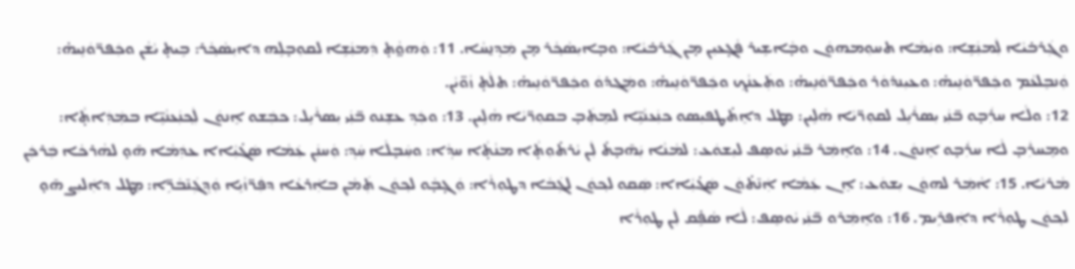ܘܓܲܪܒ̇ܝܵܐ ܠܲܡܢܲܫܹܐ: ܘܝܲܡܵܐ ܬܚܘܼܡܗܘܿܢ ܘܒ̣ܵܐܫܹܝܪ ܦܵܓ̣ܥܝܼܢ ܡ̣ܢ ܓܲܪܒ̇ܝܵܐ: ܘܒ̣ܐܝܼܣܵܟ݂ܵܪ ܡ̣ܢ ܡܲܕ݂ܢ̱ܚܵܐ. 11: ܘܲܗܘ̤ܵܬ̣ ܕܲܡܢܲܫܹܐ ܠܩܘܼܒ̣ܠܹܗ ܕܐܝܼܣܵܟ݂ܵܪ: ܒܹܝܬ̣ ܝܵܫܵܢ ܘܟܲܦܪ̈ܘܿܢܹܝܗ̇: ܘܲܢܒܸܠܥܵܡ ܘܟܲܦܪ̈ܘܿܢܹܝܗ̇: ܘܥܝܼܢܕ̇ܘܿܪ ܘܟܲܦܪ̈ܘܿܢܹܝܗ̇: ܘܬܲܥܢܵܟ݂ ܘܟܲܦܪ̈ܘܿܢܹܝܗ̇: ܘܡܲܓܕ̇ܘܿ ܘܟܲܦܪ̈ܘܿܢܹܝܗ̇: ܬܠܵܬ̣ ܙܵܘ̈ܝܵܢ.
12: ܘܠܵܐ ܚܪܲܒ̣ܘ ܒ̈ܢܲܝ ܝܼܣܪܵܝܹܠ ܠܩܘܼܪ̈ܝܵܐ ܗܵܠܹܝܢ: ܡܸܛܠ ܕܐܸܬ̇ܛܦܝܼܣܘ ܟܢܲܥܢܵܝܹ̈ܐ ܠܡܸܬܲܒ̣ ܒܩܘܼܪ̈ܝܵܐ ܗܵܠܹܝܢ. 13: ܘܟܲܕ݂ ܥܫܸܢܘ ܒ̈ܢܲܝ ܝܼܣܪܵܝܹܠ: ܟܒܲܫܘ ܐܸܢܘܿܢ ܠܲܟ݂ܢܲܥܢܵܝܹ̈ܐ ܒܡܲܕܲܐܬ̣ܵܐ: ܘܡܸܚܪܲܒ̣ ܠܵܐ ܚܪܲܒ̣ܘ ܐܸܢܘܿܢ. 14: ܘܐܸܡܲܪ ܒ̈ܢܲܝ ܝܵܘܣܸܦ ܠܝܼܫܘܿܥ: ܠܡܵܢܵܐ ܝܲܗ̄ܒ̣ܬ̇ ܠܲܢ ܝܵܪܬ̇ܘܼܬ̣ܵܐ ܡܢܵܬ̣ܵܐ ܚܕ݂ܵܐ: ܘܚܲܒ̣ܠܵܐ ܚܲܕ݂: ܘܲܚܢܲܢ ܥܲܡܵܐ ܣܲܓ̇ܝܼܵܐܐ ܥܕܲܡܵܐ ܗ̄ܘ̣ ܠܗܵܪܟܵܐ ܒܲܪܟܲܢ ܡܵܪܝܵܐ. 15: ܐܵܡܲܪ ܠܗܘܿܢ ܝܼܫܘܿܥ: ܐܸܢ ܥܲܡܵܐ ܐܲܢ̄ܬ̇ܘܿܢ ܣܲܓ̇ܝܼܵܐܐ: ܣܲܩܘ ܠܟ݂ܘܿܢ ܠܓܲܒܵܐ ܕܛܘܼܪܵܐ: ܘܲܓ̣ܒ̣ܵܘ ܠܟ݂ܘܿܢ ܬܲܡܵܢ ܒܐܲܪܥܵܐ ܕܦܲܪ̈ܙܵܝܹܐ ܘܲܕ݂ܓܲܢ̄ܒܵܪܹ̈ܐ: ܡܸܛܠ ܕܐܲܠܝܼܨ ܗ̄ܘ̣ ܠܟ݂ܘܿܢ ܛܘܼܪܵܐ ܕܐܲܦܪܹܝܡ. 16: ܘܐܸܡܲܪܘ ܒ̈ܢܲܝ ܝܵܘܣܸܦ: ܠܵܐ ܣܵܦܹ̇ܩ ܠܲܢ ܛܘܼܪܵܐ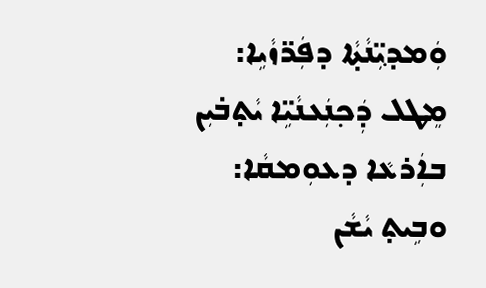ܘܲܡܕ݂ܝܼ̈ܢܵܬ̣ܵܐ ܕܦܲܪ̈ܙܵܝܹܐ: ܡܸܛܠ ܕܲܟ݂ܢܲܥܢܵܝܹ̈ܐ ܝܵܬ̣ܒ̇ܝܼܢ ܒܐܲܪܥܵܐ ܕܥܘܼܡܩܵܐ: ܘܒܹܝܬ̣ ܝܵܫܵܢ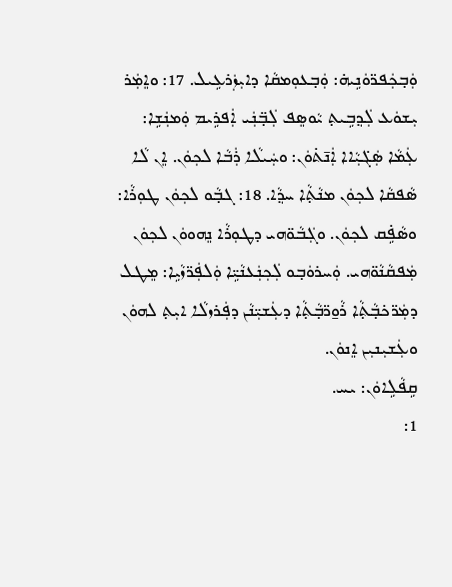ܘܲܒ̣ܟܲܦܪ̈ܘܿܢܹܝܗ̇: ܘܲܒ̣ܥܘܼܡܩܵܐ ܕܐܝܼܙܲܪܥܹܝܠ. 17: ܘܐܸܡܲܪ ܝܼܫܘܿܥ ܠܲܕ݂ܒܹܝܬ̣ ܝܵܘܣܸܦ ܠܲܒ̣̈ܢܲܝ ܐܲܦܪܹܝܡ ܘܲܡܢܲܫܹܐ: ܥܲܡܵܐ ܣܲܓ̇ܝܼܵܐܐ ܐܲܢ̄ܬ̇ܘܿܢ: ܘܚܲܝܠܵܐ ܪܲܒܵܐ ܠܟ݂ܘܿܢ. ܐܸܢ ܠܵܐ ܣܵܦܩܵܐ ܠܟ݂ܘܿܢ ܡܢܵܬ̣ܵܐ ܚܕ݂ܵܐ. 18: ܓܒ̣ܵܘ ܠܟ݂ܘܿܢ ܛܘܼܪܵܐ: ܘܣܵܦܹ̇ܩ ܠܟ݂ܘܿܢ. ܘܓܲܒܵܘ̈ܗܝ ܕܛܘܼܪܵܐ ܢܸܗܘܘܿܢ ܠܟ݂ܘܿܢ ܡܲܦܩܵܢܵܘ̈ܗܝ. ܘܲܚܪܘܿܒ̣ܘ ܠܲܟ݂ܢܲܥܢܵܝܹ̈ܐ ܘܲܠܦܲܪ̈ܙܵܝܹܐ: ܡܸܛܠ ܕܡܲܪ̈ܟ̇ܒ̣ܵܬ̣ܵܐ ܪܵܘ̱ܪ̈ܒ̣ܵܬ̣ܵܐ ܕܥܲܫܝܼ̈ܢܵܢ ܕܦܲܪܙܠܵܐ ܐܝܼܬ̣ ܠܗܘܿܢ ܘܥܲܫܝܼܢܝܼܢ ܐܸܢܘܿܢ.
ܩܹܦܵܠܹܐܘܿܢ: ܝܚ.
1: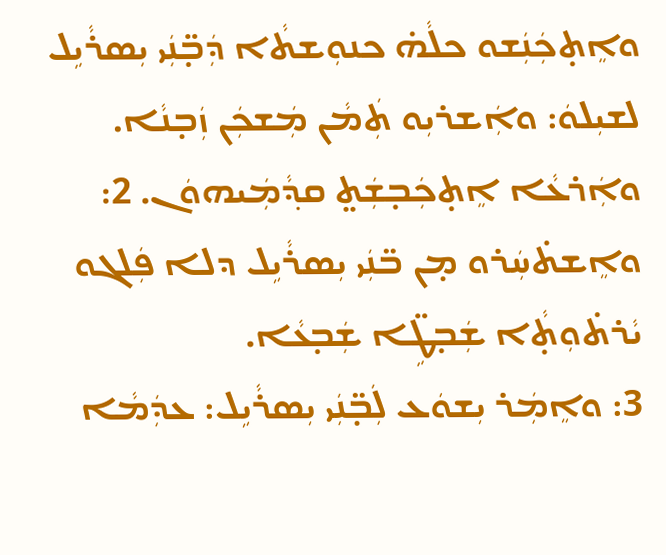ܘܐܸܬ̣ܟܲܢܲܫܘ ܟܠܵܗ̇ ܟܢܘܼܫܬܵܐ ܕܲܒ̣̈ܢܲܝ ܝܼܣܪܵܝܹܠ ܠܫܝܼܠܘܿ: ܘܐܲܫܪܝܼܘ ܬܲܡܵܢ ܡܲܫܟܲܢ ܙܲܒ̣ܢܵܐ. ܘܐܲܪܥܵܐ ܐܸܬ̣ܟܲܒ̣ܫܲܬ̤ ܩܕ݂ܵܡܲܝܗܘܿܢ. 2: ܘܐܸܫܬ̇ܚܲܪܘ ܡ̣ܢ ܒ̈ܢܲܝ ܝܼܣܪܵܝܹܠ ܕܠܐ ܦܲܠܓܘ ܝܵܪܬ̇ܘܼܬ̣ܵܐ ܫܲܒ̣ܛܹ̈ܐ ܫܲܒ̣ܥܵܐ.
3: ܘܐܸܡܲܪ ܝܼܫܘܿܥ ܠܲܒ̣̈ܢܲܝ ܝܼܣܪܵܝܹܠ: ܥܕܲܡܵܐ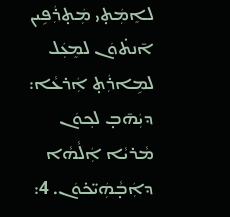ܠܐܸܡܲܬ̣ܝ ܡܲܬ̣ܪܲܦܹܝܢ ܐ̄ܢܬ̇ܘܿܢ ܠܡܸܥܲܠ ܠܡܹܐܪܲܬ̣ ܐܲܪܥܵܐ: ܕܝܲܗ̄ܒ̣ ܠܟ݂ܘܿܢ ܡܵܪܝܵܐ ܐܲܠܵܗܵܐ ܕܐܲܒ̣ܵܗܲܝ̈ܟ̇ܘܿܢ. 4: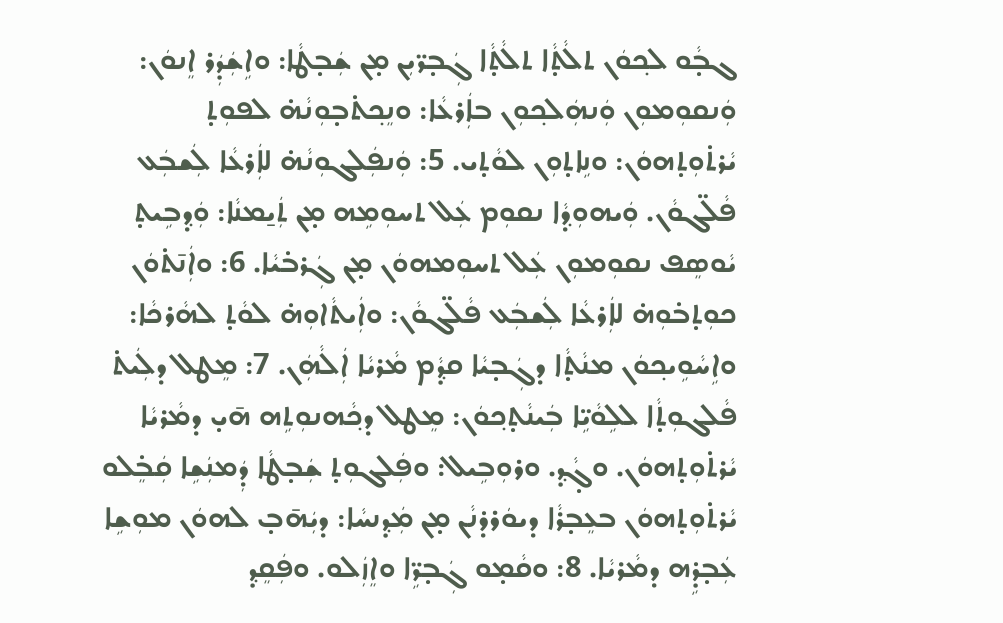ܓܒ̣ܵܘ ܠܟ݂ܘܿܢ ܬܠܵܬ̣ܵܐ ܬܠܵܬ̣ܵܐ ܓܲܒ̣ܪ̈ܝܼܢ ܡ̣ܢ ܫܲܒ̣ܛܵܐ: ܘܐܹܫܲܕܲܪ ܐܸܢܘܿܢ: ܘܲܢܩܘܼܡܘܼܢ ܘܲܢܗܲܠܟ݂ܘܼܢ ܒܐܲܪܥܵܐ: ܘܢܸܟ݂ܬ̇ܒ̣ܘܼܢܵܗ̇ ܠܦܘܼܬ̣ ܝܵܪܬ̇ܘܼܬ̣ܗܘܿܢ: ܘܢܹܐܬ̣ܘܼܢ ܠܘܵܬ̣ܝ. 5: ܘܲܢܦܲܠܓܘܼܢܵܗ̇ ܠܐܲܪܥܵܐ ܠܲܫܒܲܥ ܦܵܠ̈ܓܘܵܢ. ܘܲܝܗܘܼܕ݂ܵܐ ܢܩܘܼܡ ܥܲܠ ܬܚܘܼܡܹܗ ܡ̣ܢ ܬܲܝ̱ܡܢܵܐ: ܘܲܕ݂ܒܹܝܬ̣ ܝܵܘܣܸܦ ܢܩܘܼܡܘܼܢ ܥܲܠ ܬܚܘܼܡܗܘܿܢ ܡ̣ܢ ܓܲܪܒ̇ܝܵܐ. 6: ܘܐܲܢ̄ܬ̇ܘܿܢ ܟܘܼܬ̣ܒ̇ܘܼܗ̇ ܠܐܲܪܥܵܐ ܠܲܫܒܲܥ ܦܵܠ̈ܓܘܵܢ: ܘܐܲܝܬܵܐܘܼܗ̇ ܠܘܵܬ̣ ܠܗܵܪܟܵܐ: ܘܐܹܚܵܘܹܝܟ݂ܘܿܢ ܡܢܵܬ̣ܵܐ ܕܓܲܒ̣ܝܵܐ ܩܕ݂ܵܡ ܡܵܪܝܵܐ ܐܲܠܵܗܲܢ. 7: ܡܸܛܠ ܕܠܲܝܬ̇ ܦܵܠܓܘܼܬ̣ܵܐ ܠܠܹܘܵܝܹ̈ܐ ܒܲܝܢܵܬ̣ܟ݂ܘܿܢ: ܡܸܛܠ ܕܟ݂ܵܗܢܘܼܬܹܗ ܗ̄ܝ̣ ܕܡܵܪܝܵܐ ܝܵܪܬ̇ܘܼܬ̣ܗܘܿܢ. ܘܓ̣ܵܕ݂. ܘܪܘܼܒܹܝܠ: ܘܦܲܠܓܘܼܬ̣ ܫܲܒ̣ܛܵܐ ܕܲܡܢܲܫܹܐ ܩܲܒܸ̇ܠܘ ܝܵܪܬ̇ܘܼܬ̣ܗܘܿܢ ܒܥܸܒ̣ܪܵܐ ܕܝܘܿܪܕ̇ܢܵܢ ܡ̣ܢ ܡܲܕ݂ܢܚܵܐ: ܕܝܲܗ̄ܒ̣ ܠܗܘܿܢ ܡܘܼܫܹܐ ܥܲܒ̣ܕܹ̇ܗ ܕܡܵܪܝܵܐ. 8: ܘܩܵܡ̣ܘ ܓܲܒ̣ܪܹ̈ܐ ܘܐܸܙܲܠܘ. ܘܦܲܩܸܕ݂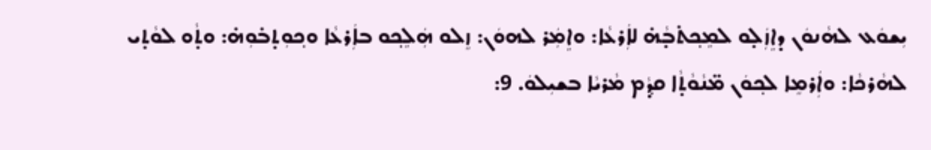ܝܼܫܘܿܥ ܠܗܵܢܘܿܢ ܕܐܸܙܲܠ̣ܘ ܠܡܸܟ݂ܬ̇ܒ̣ܵܗ̇ ܠܐܲܪܥܵܐ: ܘܐܸܡܲܪ ܠܗܘܿܢ: ܙܸܠܘ ܗܲܠܸܟ݂ܘ ܒܐܲܪܥܵܐ ܘܟ݂ܘܼܬ̣ܒ̇ܘܼܗ̇: ܘܬ̣ܵܘ ܠܘܵܬ̣ܝ ܠܗܵܪܟܵܐ: ܘܐܲܪܡܸܐ ܠܟ݂ܘܿܢ ܡ̈ܢܵܘܵܬ̣ܵܐ ܩܕ݂ܵܡ ܡܵܪܝܵܐ ܒܫܝܼܠܘܿ. 9: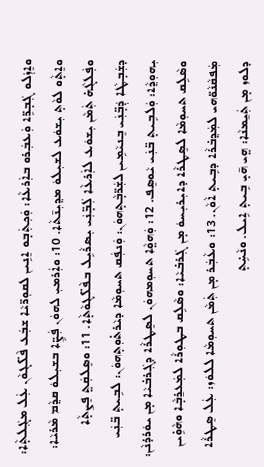ܘܐܸܙܲܠܘ ܓܲܒ̣ܪܹ̈ܐ ܘܲܥܒܲܪܘ ܒܐܲܪܥܵܐ: ܘܲܟ݂ܬܲܒ̣ܘ ܐܸܢܹܝܢ ܠܩܘܼܪ̈ܝܵܐ ܫܒܲܥ ܦܵܠ̈ܓܘܵܢ ܥܲܠ ܡܓܲܠܬ̣ܵܐ: ܘܐܸܬ̣ܵܘ ܠܘܵܬ̣ ܝܼܫܘܿܥ ܠܫܝܼܠܘܿ ܡܕ݂ܝܼܢ̄ܬܵܐ. 10: ܘܐܲܪܡܝܼ ܠܗܘܿܢ ܦܲܨܹ̈ܐ ܒܫܝܼܠܘܿ ܩܕ݂ܵܡ ܡܵܪܝܵܐ: ܘܦܲܠܓܵܗ̇ ܬܲܡܵܢ ܝܼܫܘܿܥ ܠܐܲܪܥܵܐ ܠܲܒ̣̈ܢܲܝ ܝܼܣܪܵܝܹܠ ܒܦܵܠ̈ܓܘܵܬ̣ܵܐ. 11: ܘܣܸܠܩܲܬ̤ ܦܸܨܬ̣ܵܐ ܕܫܲܒ̣ܛܵܐ ܕܲܒ̣̈ܢܲܝ ܒܸܢܝܵܡܹܝܢ ܠܫܲܪ̈ܒ̣ܵܬ̣ܗܘܿܢ: ܘܲܢܦܲܩ ܬܚܘܼܡܵܐ ܕܝܵܪܬ̇ܘܼܬ̣ܗܘܿܢ: ܠܒܹܝܬ̣ ܒ̈ܢܲܝ ܝܼܗܘܼܕ݂ܵܐ: ܘܲܠܒܹܝܬ̣ ܒ̈ܢܲܝ ܝܵܘܣܸܦ. 12: ܘܲܗܘ̤ܵܐ ܬܚܘܼܡܗܘܿܢ ܠܣܸܛܪܵܐ ܕܓܲܪܒ̇ܝܵܐ ܡ̣ܢ ܝܘܿܪܕ̇ܢܵܢ: ܘܣܵܠܹܩ ܬܚܘܼܡܵܐ ܠܣܸܛܪܵܐ ܕܐܝܼܪܝܼܚܘܿ ܡ̣ܢ ܓܲܪܒ̇ܝܵܐ: ܘܣܵܠܹܩ ܒܛܘܼܪܵܐ ܠܡܲܥܪ̱ܒ̣ܵܐ ܘܗܵܘܹ̇ܝܢ ܡܲܦܩܵܢܵܘ̈ܗܝ ܠܡܲܕ݂ܒ̇ܪܵܐ ܕܒܹܝܬ̣ ܐܵܘܵܢ. 13: ܘܥܵܒܲܪ ܡ̣ܢ ܬܲܡܵܢ ܬܚܘܼܡܵܐ ܠܠܘܿܙ: ܥܲܠ ܣܸܛܪܵܐ ܕܠܘܙ ܡ̣ܢ ܬܲܝ̱ܡܢܵܐ: ܗ̤ܝ ܗ̄ܝ̣ ܒܹܝܬ̣ ܐܹܝܠ. ܘܢܵܚܹ̇ܬ̣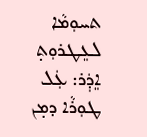ܬܚܘܼܡܵܐ ܠܥܸܛܪܘܼܬ̣ ܐܸܕܲܪ: ܥܲܠ ܛܘܼܪܵܐ ܕܡ̣ܢ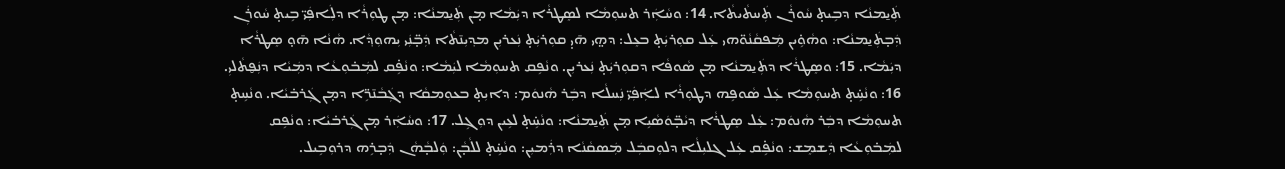ܬܲܝ̱ܡܢܵܐ ܕܒܹܝܬ̣ ܚܵܘܪܵܢ ܬܲܚܬܵܝܬܵܐ. 14: ܘܚܵܐܲܪ ܬܚܘܼܡܵܐ ܠܣܸܛܪܵܐ ܕܝܲܡܵܐ ܡ̣ܢ ܬܲܝ̱ܡܢܵܐ: ܡ̣ܢ ܛܘܼܪܵܐ ܕܠܲܐܦܲܝ̈ ܒܹܝܬ̣ ܚܵܘܪܲܢ ܕܲܒ̣ܬܲܝ̱ܡܢܵܐ: ܘܗܵܘܹ̇ܝܢ ܡܲܦܩܵܢܵܘ̈ܗܝ ܥܲܠ ܩܘܼܪܝܲܬ̣ ܒܥܸܠ: ܕܗ̤ܝ ܗ̄ܝ̣ ܩܘܼܪܝܲܬ̣ ܢܲܥܪܝܼܢ ܡܕ݂ܝܼܢ̄ܬܵܐ ܕܲܒ̣̈ܢܲܝ ܝܼܗܘܼܕ݂ܵܐ. ܗܵܢܵܐ ܗ̄ܘ̣ ܣܸܛܪܵܐ ܕܝܲܡܵܐ. 15: ܘܣܸܛܪܵܐ ܕܬܲܝ̱ܡܢܵܐ ܡ̣ܢ ܣܵܘܦܵܐ ܕܩܘܼܪܝܲܬ̣ ܢܲܥܪܝܼܢ. ܘܢܵܦܹܩ ܬܚܘܼܡܵܐ ܠܝܲܡܵܐ: ܘܢܵܦܹ̇ܩ ܠܡܲܒ̇ܘܼܥܵܐ ܕܡܲܝܵܐ ܕܢܲܦ̮ܬܵܠܝܼ. 16: ܘܢܵܚܹ̇ܬ̣ ܬܚܘܼܡܵܐ ܥܲܠ ܣܵܘܦܹܗ ܕܛܘܼܪܵܐ ܠܐܲܦܲܝ̈ ܢܲܚܠܵܐ ܕܒܲܪ ܗܵܢܘܿܡ: ܕܐܝܼܬ̣ ܒܥܘܼܡܩܵܐ ܕܓܲܒܵܢ̄ܪܹ̈ܐ ܕܡ̣ܢ ܓܲܪܒ̇ܝܵܐ. ܘܢܵܚܹܬ̣ ܬܚܘܼܡܵܐ ܕܒܲܪ ܗܵܢܘܿܡ: ܥܲܠ ܣܸܛܪܵܐ ܕܝܵܒ̣̈ܘܿܣܵܝܹܐ ܡ̣ܢ ܬܲܝ̱ܡܢܵܐ: ܘܢܵܚܹ̇ܬ̣ ܠܥܹܝܢ ܕܘܼܓܹܠ. 17: ܘܚܵܐܲܪ ܡ̣ܢ ܓܲܪܒ̇ܝܵܐ: ܘܢܵܦܹܩ ܠܡܲܒ̇ܘܼܥܵܐ ܕܲܫܡܸܫ: ܘܢܵܦܹ̇ܩ ܥܲܠ ܓܠܝܼܠܵܐ ܕܠܘܼܩܒܲܠ ܡܲܣܩܵܢܵܐ ܕܪܲܡܝܼܢ: ܘܢܵܚܹ̇ܬ̣ ܠܠܵܒ̣ܵܢ: ܘܲܠܒ̣ܵܗܵܢ ܕܲܒ̣ܪܹܗ ܕܪܘܼܒܹܝܠ.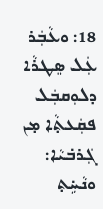18: ܘܥܵܒܲܪ ܥܲܠ ܣܸܛܪܵܐ ܕܠܘܼܩܒܲܠ ܦܩܲܥܬ̣ܵܐ ܡ̣ܢ ܓܲܪܒ̇ܝܵܐ: ܘܢܵܚܹ̇ܬ̣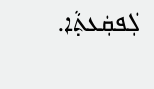ܠܲܦܩܲܥܬ̣ܵܐ.